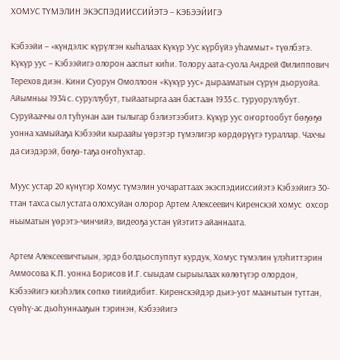ХОМУС ТҮМЭЛИН ЭКЭСПЭДИИССИЙЭТЭ – КЭБЭЭЙИГЭ

Кэбээйи – «күндэлэс күрүлгэн кыһалаах Күкүр Уус күрбүйэ уһаммыт» түөлбэтэ. Күкүр уус – Кэбээйигэ олорон ааспыт киһи. Толору аата-суола Андрей Филиппович Терехов диэн. Кини Суорун Омоллоон «Күкүр уус» дырааматын сүрүн дьоруойа. Айымньы 1934 с. суруллубут, тыйаатырга аан бастаан 1935 с. туруоруллубут. Суруйааччы ол туһунан аан тылыгар бэлиэтээбитэ. Күкүр уус оҥортообут бөҕөҕө уонна хамыйаҕа Кэбээйи кыраайы үөрэтэр түмэлигэр көрдөрүүгэ тураллар. Чахчы да сиэдэрэй, бөҕө-таҕа оҥоһуктар.

Муус устар 20 күнүгэр Хомус түмэлин уочараттаах экэспэдииссийэтэ Кэбээйигэ 30-ттан тахса сыл устата олохсуйан олорор Артем Алексеевич Киренскэй хомус  охсор ньыматын үөрэтэ-чинчийэ, видеоҕа устан үйэтитэ айаннаата.

Артем Алексеевичтыын, эрдэ болдьоспуппут курдук, Хомус түмэлин үлэһиттэрин Аммосова К.П. уонна Борисов И.Г. сыыдам сырыылаах көлөтүгэр олордон, Кэбээйигэ киэһэлик сөпкө тиийдибит. Киренскэйдэр дьиэ-уот маанытын туттан, сүөһү-ас дьоһуннааҕын тэринэн, Кэбээйигэ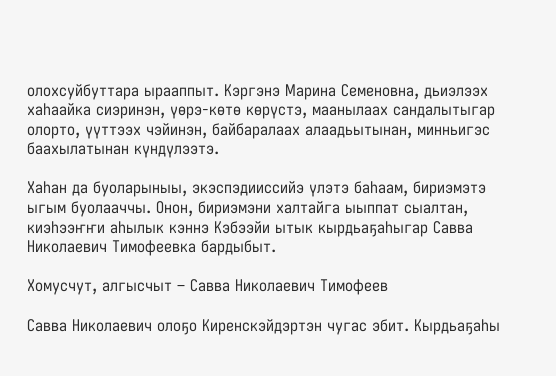олохсуйбуттара ырааппыт. Кэргэнэ Марина Семеновна, дьиэлээх хаһаайка сиэринэн, үөрэ-көтө көрүстэ, маанылаах сандалытыгар олорто, үүттээх чэйинэн, байбаралаах алаадьытынан, минньигэс баахылатынан күндүлээтэ.

Хаһан да буоларыныы, экэспэдииссийэ үлэтэ баһаам, бириэмэтэ ыгым буолааччы. Онон, бириэмэни халтайга ыыппат сыалтан, киэһээҥҥи аһылык кэннэ Кэбээйи ытык кырдьаҕаһыгар Савва Николаевич Тимофеевка бардыбыт.

Хомусчут, алгысчыт – Савва Николаевич Тимофеев

Савва Николаевич олоҕо Киренскэйдэртэн чугас эбит. Кырдьаҕаһы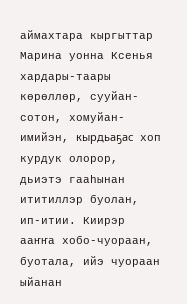аймахтара кыргыттар Марина уонна Ксенья хардары-таары көрөллөр, сууйан-сотон, хомуйан-имийэн, кырдьаҕас хоп курдук олорор, дьиэтэ гааһынан ититиллэр буолан, ип-итии. Киирэр ааҥҥа хобо-чуораан, буотала, ийэ чуораан ыйанан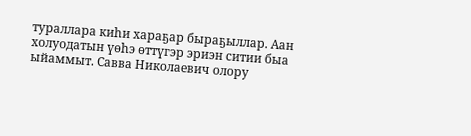тураллара киһи хараҕар быраҕыллар. Аан холуодатын үөһэ өттүгэр эриэн ситии быа ыйаммыт. Савва Николаевич олору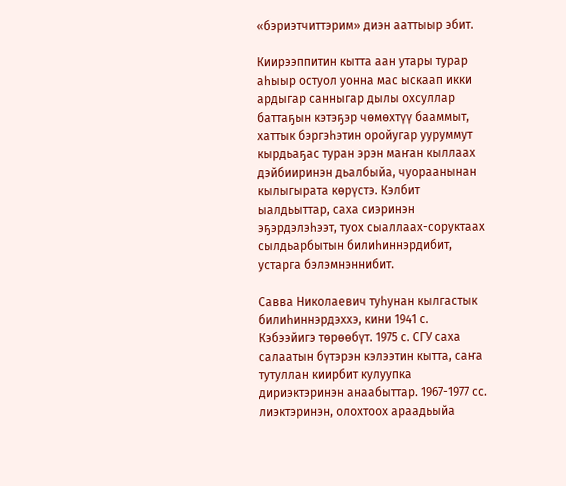«бэриэтчиттэрим» диэн ааттыыр эбит.

Киирээппитин кытта аан утары турар аһыыр остуол уонна мас ыскаап икки ардыгар санныгар дылы охсуллар баттаҕын кэтэҕэр чөмөхтүү бааммыт, хаттык бэргэһэтин оройугар ууруммут кырдьаҕас туран эрэн маҥан кыллаах дэйбииринэн дьалбыйа, чуораанынан кылыгырата көрүстэ. Кэлбит ыалдьыттар, саха сиэринэн эҕэрдэлэһээт, туох сыаллаах-соруктаах сылдьарбытын билиһиннэрдибит, устарга бэлэмнэннибит.

Савва Николаевич туһунан кылгастык билиһиннэрдэххэ, кини 1941 с. Кэбээйигэ төрөөбүт. 1975 с. СГУ саха салаатын бүтэрэн кэлээтин кытта, саҥа тутуллан киирбит кулуупка дириэктэринэн анаабыттар. 1967-1977 сс. лиэктэринэн, олохтоох араадьыйа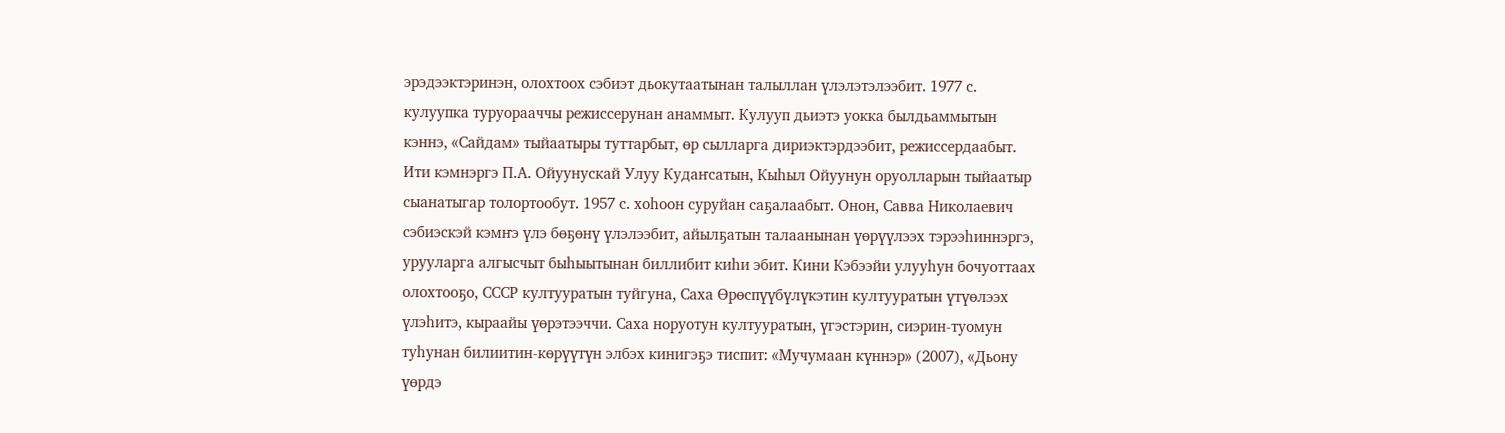эрэдээктэринэн, олохтоох сэбиэт дьокутаатынан талыллан үлэлэтэлээбит. 1977 с. кулуупка туруорааччы режиссерунан анаммыт. Кулууп дьиэтэ уокка былдьаммытын кэннэ, «Сайдам» тыйаатыры туттарбыт, өр сылларга дириэктэрдээбит, режиссердаабыт. Ити кэмнэргэ П.А. Ойуунускай Улуу Кудаҥсатын, Кыһыл Ойуунун оруолларын тыйаатыр сыанатыгар толортообут. 1957 с. хоһоон суруйан саҕалаабыт. Онон, Савва Николаевич сэбиэскэй кэмҥэ үлэ бөҕөнү үлэлээбит, айылҕатын талаанынан үөрүүлээх тэрээһиннэргэ, урууларга алгысчыт быһыытынан биллибит киһи эбит. Кини Кэбээйи улууһун бочуоттаах олохтооҕо, СССР култууратын туйгуна, Саха Өрөспүүбүлүкэтин култууратын үтүөлээх үлэһитэ, кыраайы үөрэтээччи. Саха норуотун култууратын, үгэстэрин, сиэрин-туомун туһунан билиитин-көрүүтүн элбэх кинигэҕэ тиспит: «Мучумаан күннэр» (2007), «Дьону үөрдэ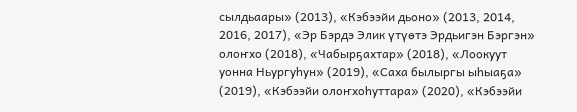сылдьаары» (2013), «Кэбээйи дьоно» (2013, 2014, 2016, 2017), «Эр Бэрдэ Элик үтүөтэ Эрдьигэн Бэргэн» олоҥхо (2018), «Чабырҕахтар» (2018), «Лоокуут уонна Ньургуһун» (2019), «Саха былыргы ыһыаҕа» (2019), «Кэбээйи олоҥхоһуттара» (2020), «Кэбээйи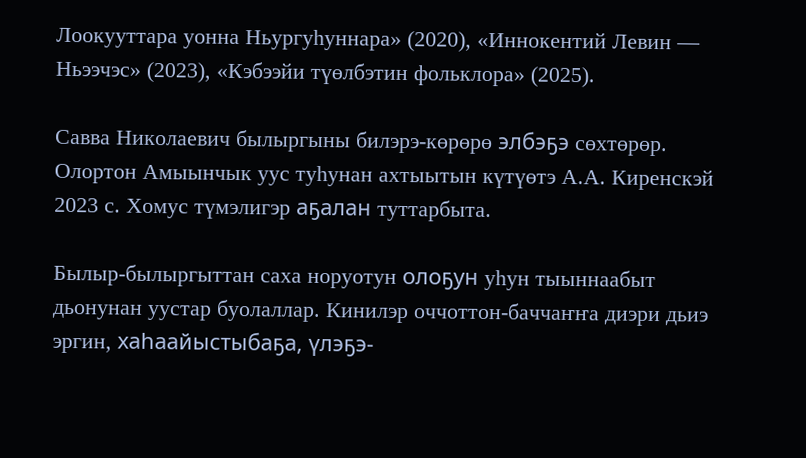Лоокууттара уонна Ньургуһуннара» (2020), «Иннокентий Левин — Ньээчэс» (2023), «Кэбээйи түөлбэтин фольклора» (2025).

Савва Николаевич былыргыны билэрэ-көрөрө элбэҕэ сөхтөрөр. Олортон Амыынчык уус туһунан ахтыытын күтүөтэ А.А. Киренскэй  2023 с. Хомус түмэлигэр аҕалан туттарбыта.

Былыр-былыргыттан саха норуотун олоҕун уһун тыыннаабыт дьонунан уустар буолаллар. Кинилэр оччоттон-баччаҥҥа диэри дьиэ эргин, хаһаайыстыбаҕа, үлэҕэ-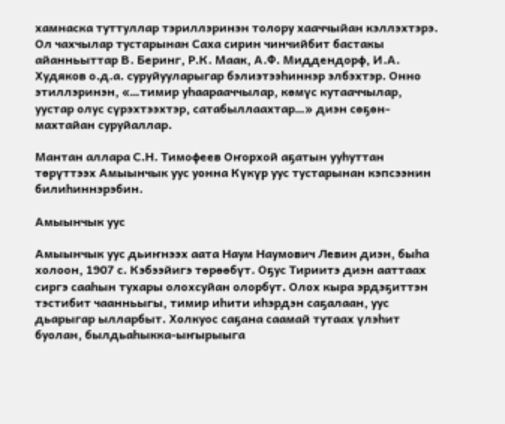хамнаска туттуллар тэриллэринэн толору хааччыйан кэллэхтэрэ. Ол чахчылар тустарынан Саха сирин чинчийбит бастакы айанньыттар В. Беринг, Р.К. Маак, А.Ф. Миддендорф, И.А. Худяков о.д.а. суруйууларыгар бэлиэтээһиннэр элбэхтэр. Онно этиллэринэн, «…тимир уһаарааччылар, көмүс кутааччылар, уустар олус сүрэхтээхтэр, сатабыллаахтар…» диэн сөҕөн-махтайан суруйаллар.

Мантан аллара С.Н. Тимофеев Оҥорхой аҕатын ууһуттан төрүттээх Амыынчык уус уонна Күкүр уус тустарынан кэпсээнин билиһиннэрэбин.

Амыынчык уус

Амыынчык уус дьиҥнээх аата Наум Наумович Левин диэн, быһа холоон, 1907 с. Кэбээйигэ төрөөбүт. Оҕус Тириитэ диэн ааттаах сиргэ сааһын тухары олохсуйан олорбут. Олох кыра эрдэҕиттэн тэстибит чаанньыгы, тимир иһити иһэрдэн саҕалаан, уус дьарыгар ылларбыт. Холкуос саҕана саамай тутаах үлэһит буолан, былдьаһыкка-ыҥырыыга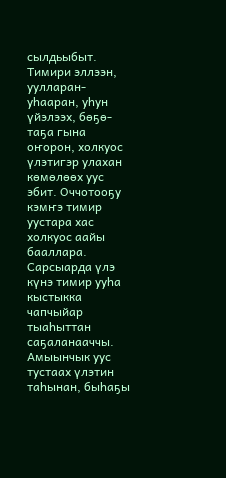сылдьыбыт. Тимири эллээн, уулларан-уһааран, уһун үйэлээх, бөҕө-таҕа гына оҥорон, холкуос үлэтигэр улахан көмөлөөх уус эбит. Оччотооҕу кэмҥэ тимир уустара хас холкуос аайы бааллара. Сарсыарда үлэ күнэ тимир ууһа кыстыкка чапчыйар тыаһыттан саҕаланааччы. Амыынчык уус тустаах үлэтин таһынан, быһаҕы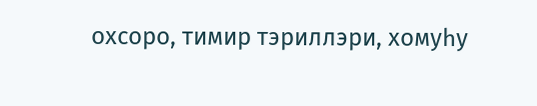охсоро, тимир тэриллэри, хомуһу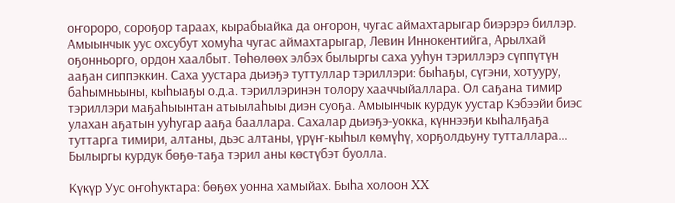оҥороро, сороҕор тараах, кырабыайка да оҥорон, чугас аймахтарыгар биэрэрэ биллэр. Амыынчык уус охсубут хомуһа чугас аймахтарыгар, Левин Иннокентийга, Арылхай оҕонньорго, ордон хаалбыт. Төһөлөөх элбэх былыргы саха ууһун тэриллэрэ сүппүтүн ааҕан сиппэккин. Саха уустара дьиэҕэ туттуллар тэриллэри: быһаҕы, сүгэни, хотууру, баһымньыны, кыһыаҕы о.д.а. тэриллэринэн толору хааччыйаллара. Ол саҕана тимир тэриллэри маҕаһыынтан атыылаһыы диэн суоҕа. Амыынчык курдук уустар Кэбээйи биэс улахан аҕатын ууһугар ааҕа бааллара. Сахалар дьиэҕэ-уокка, күннээҕи кыһалҕаҕа туттарга тимири, алтаны, дьэс алтаны, үрүҥ-кыһыл көмүһү, хорҕолдьуну тутталлара… Былыргы курдук бөҕө-таҕа тэрил аны көстүбэт буолла.

Күкүр Уус оҥоһуктара: бөҕөх уонна хамыйах. Быһа холоон XX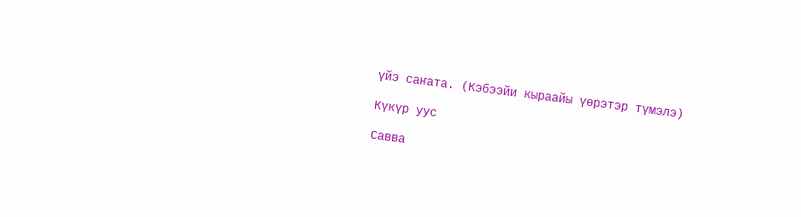үйэ саҥата. (Кэбээйи кыраайы үөрэтэр түмэлэ)

Күкүр уус

Савва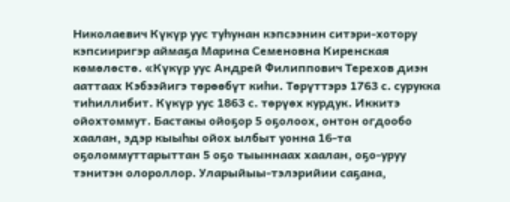Николаевич Күкүр уус туһунан кэпсээнин ситэри-хотору кэпсииригэр аймаҕа Марина Семеновна Киренская көмөлөстө. «Күкүр уус Андрей Филиппович Терехов диэн ааттаах Кэбээйигэ төрөөбүт киһи. Төрүттэрэ 1763 с. сурукка тиһиллибит. Күкүр уус 1863 с. төрүөх курдук. Иккитэ ойохтоммут. Бастакы ойоҕор 5 оҕолоох, онтон огдообо хаалан, эдэр кыыһы ойох ылбыт уонна 16-та оҕоломмуттарыттан 5 оҕо тыыннаах хаалан, оҕо-уруу тэнитэн олороллор. Уларыйыы-тэлэрийии саҕана,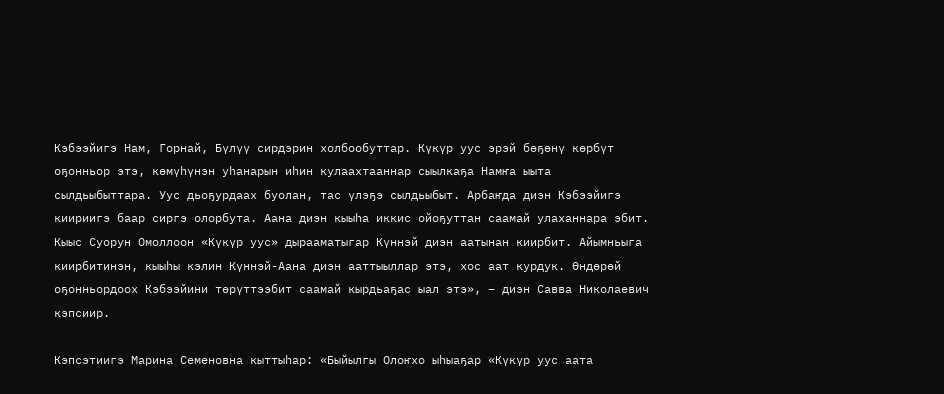Кэбээйигэ Нам, Горнай, Бүлүү сирдэрин холбообуттар. Күкүр уус эрэй бөҕөнү көрбүт оҕонньор этэ, көмүһүнэн уһанарын иһин кулаахтааннар сыылкаҕа Намҥа ыыта сылдьыбыттара. Уус дьоҕурдаах буолан, тас үлэҕэ сылдьыбыт. Арбаҥда диэн Кэбээйигэ киириигэ баар сиргэ олорбута. Аана диэн кыыһа иккис ойоҕуттан саамай улаханнара эбит. Кыыс Суорун Омоллоон «Күкүр уус» дырааматыгар Күннэй диэн аатынан киирбит. Айымньыга киирбитинэн, кыыһы кэлин Күннэй-Аана диэн ааттыыллар этэ, хос аат курдук. Өндөрөй оҕонньордоох Кэбээйини төрүттээбит саамай кырдьаҕас ыал этэ», – диэн Савва Николаевич кэпсиир.

Кэпсэтиигэ Марина Семеновна кыттыһар: «Быйылгы Олоҥхо ыһыаҕар «Күкүр уус аата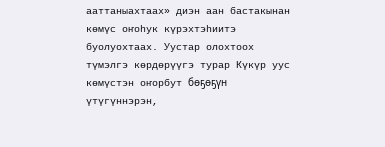ааттаныахтаах» диэн аан бастакынан көмүс оҥоһук күрэхтэһиитэ буолуохтаах. Уустар олохтоох түмэлгэ көрдөрүүгэ турар Күкүр уус көмүстэн оҥорбут бөҕөҕүн үтүгүннэрэн,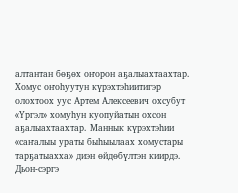алтантан бөҕөх оҥорон аҕалыахтаахтар. Хомус оҥоһуутун күрэхтэһиитигэр олохтоох уус Артем Алексеевич охсубут «Үргэл» хомуһун куопуйатын охсон аҕалыахтаахтар. Маннык күрэхтэһии «саҥалыы ураты быһыылаах хомустары тарҕатыахха» диэн өйдөбүлтэн киирдэ. Дьон-сэргэ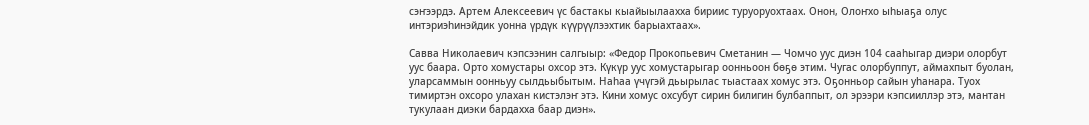сэҥээрдэ. Артем Алексеевич үс бастакы кыайыылаахха бириис туруоруохтаах. Онон, Олоҥхо ыһыаҕа олус интэриэһинэйдик уонна үрдүк күүрүүлээхтик барыахтаах».

Савва Николаевич кэпсээнин салгыыр: «Федор Прокопьевич Сметанин — Чомчо уус диэн 104 сааһыгар диэри олорбут уус баара. Орто хомустары охсор этэ. Күкүр уус хомустарыгар оонньоон бөҕө этим. Чугас олорбуппут, аймахпыт буолан, уларсаммын оонньуу сылдьыбытым. Наһаа үчүгэй дьырылас тыастаах хомус этэ. Оҕонньор сайын уһанара. Туох тимиртэн охсоро улахан кистэлэҥ этэ. Кини хомус охсубут сирин билигин булбаппыт, ол эрээри кэпсииллэр этэ, мантан тукулаан диэки бардахха баар диэн».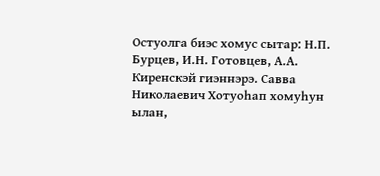Остуолга биэс хомус сытар: Н.П. Бурцев, И.Н. Готовцев, А.А. Киренскэй гиэннэрэ. Савва Николаевич Хотуоһап хомуһун ылан,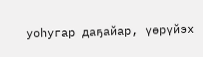уоһугар даҕайар, үөрүйэх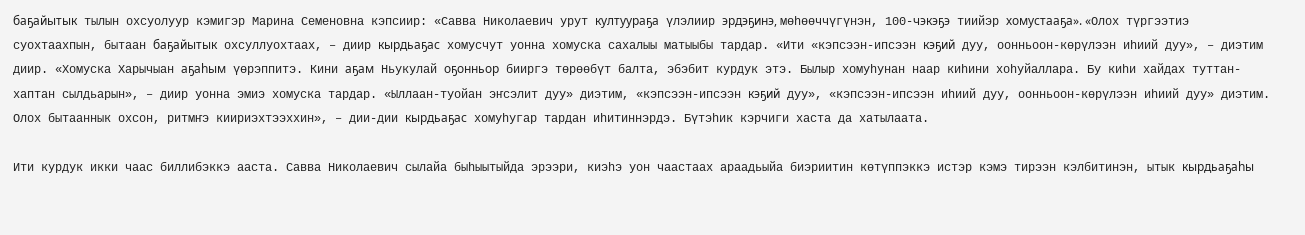баҕайытык тылын охсуолуур кэмигэр Марина Семеновна кэпсиир: «Савва Николаевич урут култуураҕа үлэлиир эрдэҕинэ, мөһөөччүгүнэн, 100-чэкэҕэ тиийэр хомустааҕа». «Олох түргээтиэ суохтаахпын, бытаан баҕайытык охсуллуохтаах, – диир кырдьаҕас хомусчут уонна хомуска сахалыы матыыбы тардар. «Ити «кэпсээн-ипсээн кэҕий дуу, оонньоон-көрүлээн иһиий дуу», – диэтим диир. «Хомуска Харычыан аҕаһым үөрэппитэ. Кини аҕам Ньукулай оҕонньор бииргэ төрөөбүт балта, эбэбит курдук этэ. Былыр хомуһунан наар киһини хоһуйаллара. Бу киһи хайдах туттан-хаптан сылдьарын», – диир уонна эмиэ хомуска тардар. «Ыллаан-туойан эҥсэлит дуу» диэтим, «кэпсээн-ипсээн кэҕий дуу», «кэпсээн-ипсээн иһиий дуу, оонньоон-көрүлээн иһиий дуу» диэтим. Олох бытааннык охсон, ритмҥэ киириэхтээххин», – дии-дии кырдьаҕас хомуһугар тардан иһитиннэрдэ. Бүтэһик кэрчиги хаста да хатылаата.

Ити курдук икки чаас биллибэккэ ааста. Савва Николаевич сылайа быһыытыйда эрээри, киэһэ уон чаастаах араадьыйа биэриитин көтүппэккэ истэр кэмэ тирээн кэлбитинэн, ытык кырдьаҕаһы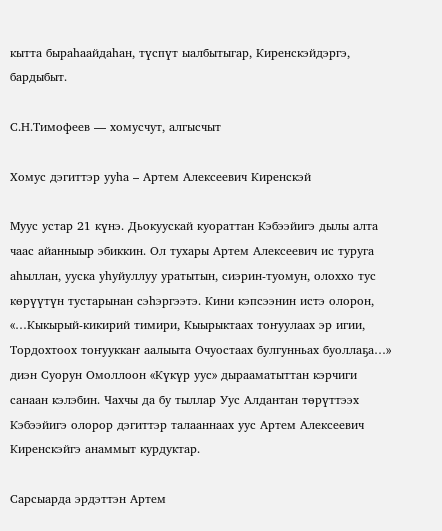кытта быраһаайдаһан, түспүт ыалбытыгар, Киренскэйдэргэ, бардыбыт.

С.Н.Тимофеев — хомусчут, алгысчыт

Хомус дэгиттэр ууһа – Артем Алексеевич Киренскэй

Муус устар 21 күнэ. Дьокуускай куораттан Кэбээйигэ дылы алта чаас айанныыр эбиккин. Ол тухары Артем Алексеевич ис туруга аһыллан, ууска уһуйуллуу уратытын, сиэрин-туомун, олоххо тус көрүүтүн тустарынан сэһэргээтэ. Кини кэпсээнин истэ олорон, «…Кыкырый-кикирий тимири, Кыырыктаах тоҥуулаах эр игии, Тордохтоох тоҥууккаҥ аалыыта Очуостаах булгунньах буоллаҕа…» диэн Суорун Омоллоон «Күкүр уус» дырааматыттан кэрчиги санаан кэлэбин. Чахчы да бу тыллар Уус Алдантан төрүттээх Кэбээйигэ олорор дэгиттэр талааннаах уус Артем Алексеевич Киренскэйгэ анаммыт курдуктар.

Сарсыарда эрдэттэн Артем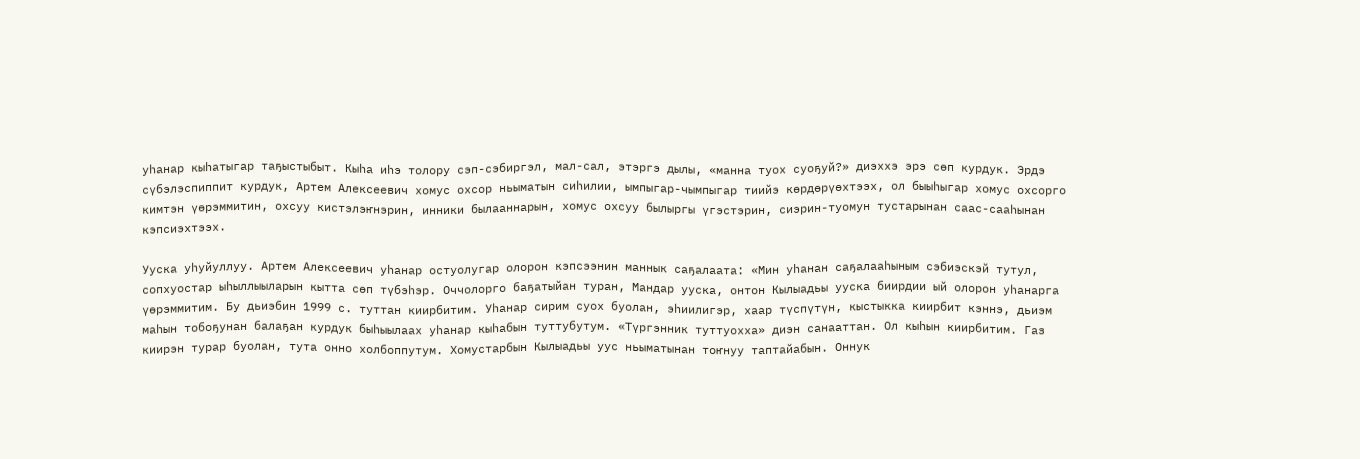уһанар кыһатыгар таҕыстыбыт. Кыһа иһэ толору сэп-сэбиргэл, мал-сал, этэргэ дылы, «манна туох суоҕуй?» диэххэ эрэ сөп курдук. Эрдэ сүбэлэспиппит курдук, Артем Алексеевич хомус охсор ньыматын сиһилии, ымпыгар-чымпыгар тиийэ көрдөрүөхтээх, ол быыһыгар хомус охсорго кимтэн үөрэммитин, охсуу кистэлэҥнэрин, инники былааннарын, хомус охсуу былыргы үгэстэрин, сиэрин-туомун тустарынан саас-сааһынан кэпсиэхтээх.

Ууска уһуйуллуу. Артем Алексеевич уһанар остуолугар олорон кэпсээнин маннык саҕалаата: «Мин уһанан саҕалааһыным сэбиэскэй тутул, сопхуостар ыһыллыыларын кытта сөп түбэһэр. Оччолорго баҕатыйан туран, Мандар ууска, онтон Кылыадьы ууска биирдии ый олорон уһанарга үөрэммитим. Бу дьиэбин 1999 с. туттан киирбитим. Уһанар сирим суох буолан, эһиилигэр, хаар түспүтүн, кыстыкка киирбит кэннэ, дьиэм маһын тобоҕунан балаҕан курдук быһыылаах уһанар кыһабын туттубутум. «Түргэнник туттуохха» диэн санааттан. Ол кыһын киирбитим. Газ киирэн турар буолан, тута онно холбоппутум. Хомустарбын Кылыадьы уус ньыматынан тоҥнуу таптайабын. Оннук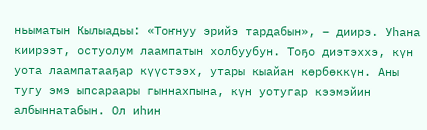ньыматын Кылыадьы: «Тоҥнуу эрийэ тардабын», – диирэ. Уһана киирээт, остуолум лаампатын холбуубун. Тоҕо диэтэххэ, күн уота лаампатааҕар күүстээх, утары кыайан көрбөккүн. Аны тугу эмэ ыпсараары гыннахпына, күн уотугар кээмэйин албыннатабын. Ол иһин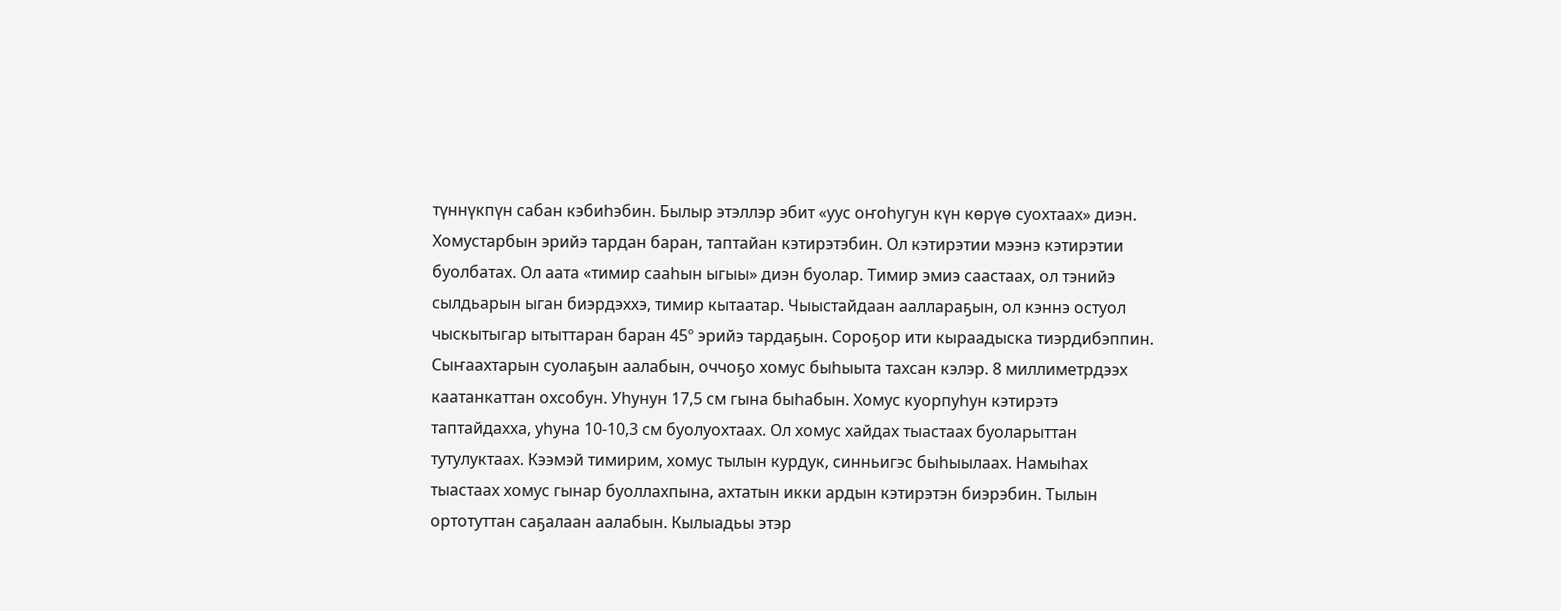түннүкпүн сабан кэбиһэбин. Былыр этэллэр эбит «уус оҥоһугун күн көрүө суохтаах» диэн. Хомустарбын эрийэ тардан баран, таптайан кэтирэтэбин. Ол кэтирэтии мээнэ кэтирэтии буолбатах. Ол аата «тимир сааһын ыгыы» диэн буолар. Тимир эмиэ саастаах, ол тэнийэ сылдьарын ыган биэрдэххэ, тимир кытаатар. Чыыстайдаан ааллараҕын, ол кэннэ остуол чыскытыгар ытыттаран баран 45º эрийэ тардаҕын. Сороҕор ити кыраадыска тиэрдибэппин. Сыҥаахтарын суолаҕын аалабын, оччоҕо хомус быһыыта тахсан кэлэр. 8 миллиметрдээх каатанкаттан охсобун. Уһунун 17,5 см гына быһабын. Хомус куорпуһун кэтирэтэ таптайдахха, уһуна 10-10,3 см буолуохтаах. Ол хомус хайдах тыастаах буоларыттан тутулуктаах. Кээмэй тимирим, хомус тылын курдук, синньигэс быһыылаах. Намыһах тыастаах хомус гынар буоллахпына, ахтатын икки ардын кэтирэтэн биэрэбин. Тылын ортотуттан саҕалаан аалабын. Кылыадьы этэр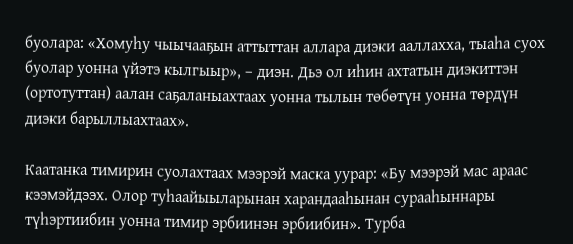буолара: «Хомуһу чыычааҕын аттыттан аллара диэки ааллахха, тыаһа суох буолар уонна үйэтэ кылгыыр», – диэн. Дьэ ол иһин ахтатын диэкиттэн (ортотуттан) аалан саҕаланыахтаах уонна тылын төбөтүн уонна төрдүн диэки барыллыахтаах».

Каатанка тимирин суолахтаах мээрэй маска уурар: «Бу мээрэй мас араас  кээмэйдээх. Олор туһаайыыларынан харандааһынан сурааһыннары түһэртиибин уонна тимир эрбиинэн эрбиибин». Турба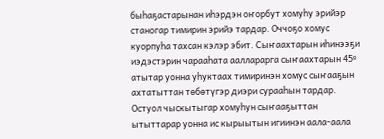быһаҕастарынан иһэрдэн оҥорбут хомуһу эрийэр станогар тимирин эрийэ тардар. Оччоҕо хомус куорпуһа тахсан кэлэр эбит. Сыҥаахтарын иһинээҕи  иэдэстэрин чарааһата аалларарга сыҥаахтарын 45º атытар уонна уһуктаах тимиринэн хомус сыҥааҕын ахтатыттан төбөтүгэр диэри сурааһын тардар. Остуол чыскытыгар хомуһун сыҥааҕыттан ытыттарар уонна ис кырыытын игиинэн аала-аала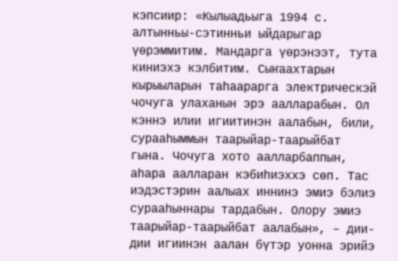кэпсиир: «Кылыадьыга 1994 с. алтынньы-сэтинньи ыйдарыгар үөрэммитим. Мандарга үөрэнээт, тута киниэхэ кэлбитим. Сыҥаахтарын кырыыларын таһаарарга электрическэй чочуга улаханын эрэ аалларабын. Ол кэннэ илии игиитинэн аалабын, били, сурааһыммын таарыйар-таарыйбат гына. Чочуга хото аалларбаппын, аһара аалларан кэбиһиэххэ сөп. Тас иэдэстэрин аалыах иннинэ эмиэ бэлиэ сурааһыннары тардабын. Олору эмиэ таарыйар-таарыйбат аалабын», – дии-дии игиинэн аалан бүтэр уонна эрийэ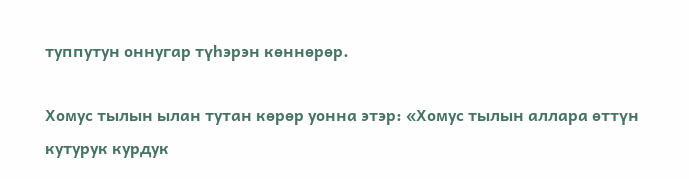туппутун оннугар түһэрэн көннөрөр.

Хомус тылын ылан тутан көрөр уонна этэр: «Хомус тылын аллара өттүн кутурук курдук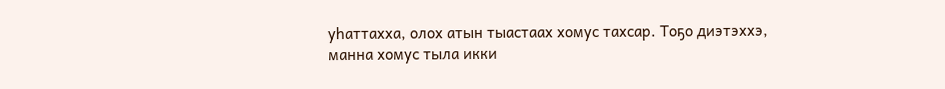уһаттахха, олох атын тыастаах хомус тахсар. Тоҕо диэтэххэ, манна хомус тыла икки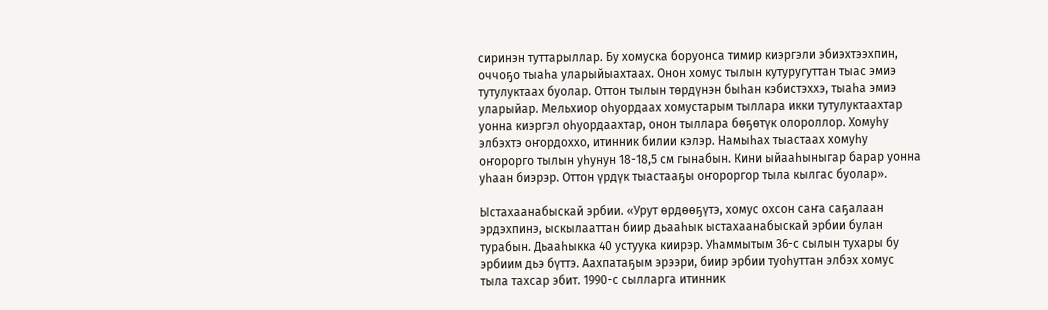сиринэн туттарыллар. Бу хомуска боруонса тимир киэргэли эбиэхтээхпин, оччоҕо тыаһа уларыйыахтаах. Онон хомус тылын кутуругуттан тыас эмиэ тутулуктаах буолар. Оттон тылын төрдүнэн быһан кэбистэххэ, тыаһа эмиэ уларыйар. Мельхиор оһуордаах хомустарым тыллара икки тутулуктаахтар уонна киэргэл оһуордаахтар, онон тыллара бөҕөтүк олороллор. Хомуһу элбэхтэ оҥордоххо, итинник билии кэлэр. Намыһах тыастаах хомуһу оҥорорго тылын уһунун 18-18,5 см гынабын. Кини ыйааһыныгар барар уонна уһаан биэрэр. Оттон үрдүк тыастааҕы оҥороргор тыла кылгас буолар».

Ыстахаанабыскай эрбии. «Урут өрдөөҕүтэ, хомус охсон саҥа саҕалаан эрдэхпинэ, ыскылааттан биир дьааһык ыстахаанабыскай эрбии булан турабын. Дьааһыкка 40 устуука киирэр. Уһаммытым 36-с сылын тухары бу эрбиим дьэ бүттэ. Аахпатаҕым эрээри, биир эрбии туоһуттан элбэх хомус тыла тахсар эбит. 1990-с сылларга итинник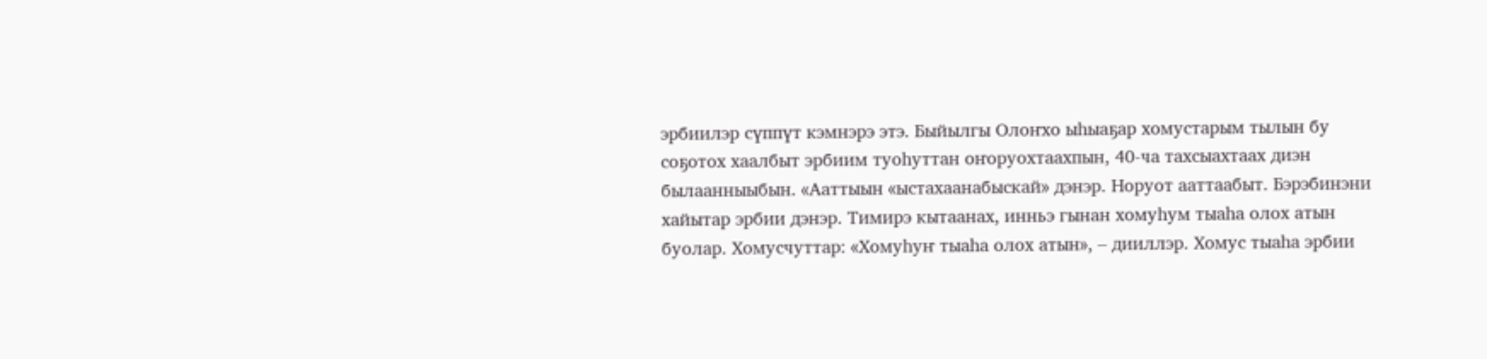эрбиилэр сүппүт кэмнэрэ этэ. Быйылгы Олоҥхо ыһыаҕар хомустарым тылын бу соҕотох хаалбыт эрбиим туоһуттан оҥоруохтаахпын, 40-ча тахсыахтаах диэн былаанныыбын. «Ааттыын «ыстахаанабыскай» дэнэр. Норуот ааттаабыт. Бэрэбинэни хайытар эрбии дэнэр. Тимирэ кытаанах, инньэ гынан хомуһум тыаһа олох атын буолар. Хомусчуттар: «Хомуһуҥ тыаһа олох атын», – дииллэр. Хомус тыаһа эрбии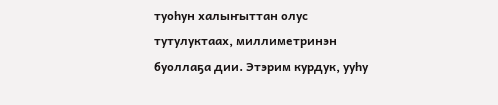туоһун халыҥыттан олус тутулуктаах, миллиметринэн буоллаҕа дии. Этэрим курдук, ууһу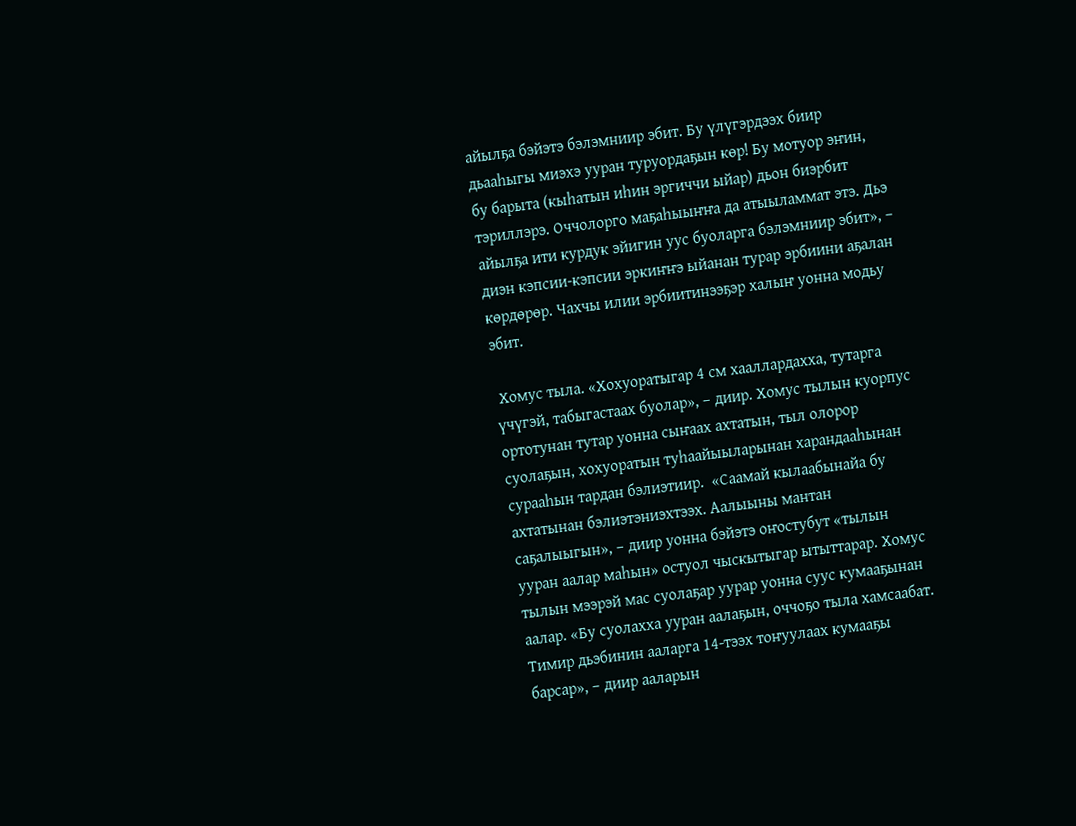айылҕа бэйэтэ бэлэмниир эбит. Бу үлүгэрдээх биир дьааһыгы миэхэ ууран туруордаҕын көр! Бу мотуор эҥин, бу барыта (кыһатын иһин эргиччи ыйар) дьон биэрбит тэриллэрэ. Оччолорго маҕаһыыҥҥа да атыыламмат этэ. Дьэ айылҕа ити курдук эйигин уус буоларга бэлэмниир эбит», – диэн кэпсии-кэпсии эркиҥҥэ ыйанан турар эрбиини аҕалан көрдөрөр. Чахчы илии эрбиитинээҕэр халыҥ уонна модьу эбит.

 Хомус тыла. «Хохуоратыгар 4 см хааллардахха, тутарга үчүгэй, табыгастаах буолар», – диир. Хомус тылын куорпус ортотунан тутар уонна сыҥаах ахтатын, тыл олорор суолаҕын, хохуоратын туһаайыыларынан харандааһынан сурааһын тардан бэлиэтиир.  «Саамай кылаабынайа бу ахтатынан бэлиэтэниэхтээх. Аалыыны мантан саҕалыыгын», – диир уонна бэйэтэ оҥостубут «тылын ууран аалар маһын» остуол чыскытыгар ытыттарар. Хомус тылын мээрэй мас суолаҕар уурар уонна суус кумааҕынан аалар. «Бу суолахха ууран аалаҕын, оччоҕо тыла хамсаабат. Тимир дьэбинин ааларга 14-тээх тоҥуулаах кумааҕы барсар», – диир ааларын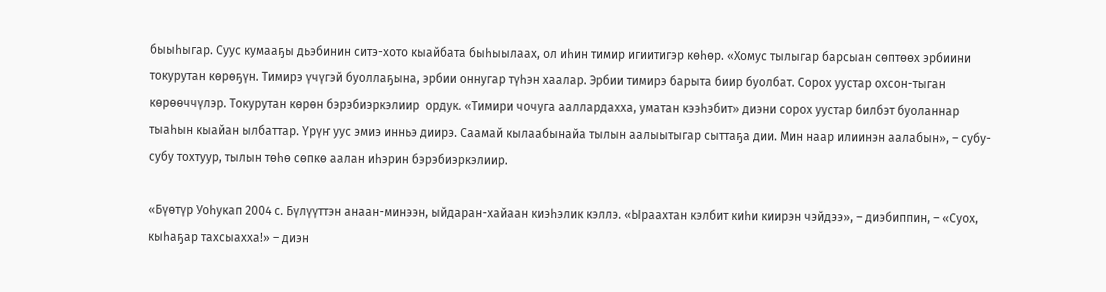быыһыгар. Суус кумааҕы дьэбинин ситэ-хото кыайбата быһыылаах, ол иһин тимир игиитигэр көһөр. «Хомус тылыгар барсыан сөптөөх эрбиини токурутан көрөҕүн. Тимирэ үчүгэй буоллаҕына, эрбии оннугар түһэн хаалар. Эрбии тимирэ барыта биир буолбат. Сорох уустар охсон-тыган көрөөччүлэр. Токурутан көрөн бэрэбиэркэлиир  ордук. «Тимири чочуга ааллардахха, уматан кээһэбит» диэни сорох уустар билбэт буоланнар тыаһын кыайан ылбаттар. Үрүҥ уус эмиэ инньэ диирэ. Саамай кылаабынайа тылын аалыытыгар сыттаҕа дии. Мин наар илиинэн аалабын», – субу-субу тохтуур, тылын төһө сөпкө аалан иһэрин бэрэбиэркэлиир.

«Бүөтүр Уоһукап 2004 с. Бүлүүттэн анаан-минээн, ыйдаран-хайаан киэһэлик кэллэ. «Ыраахтан кэлбит киһи киирэн чэйдээ», – диэбиппин, – «Суох, кыһаҕар тахсыахха!» – диэн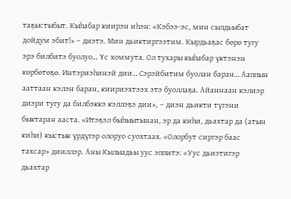таҕыстыбыт. Кыһабар киирэн иһэн: «Кэбээ-эс, мин сылдьыбат дойдум эбит!» – диэтэ. Мин дьиктиргээтим. Кырдьаҕас бөрө тугу эрэ билбитэ буолуо… Үс хоммута. Ол тухары кыһабар үктэнэн көрбөтөҕө. Интэриэһинэй дии… Сэрэйбитим буолан баран… Ааппын ааттаан кэлэн баран, киириэхтээх этэ буоллаҕа. Айаннаан кэлиэр диэри тугу да билбэккэ кэллэҕэ дии», – диэн дьикти түгэни быктаран ааста. «Итэҕэл быһыытынан, эр да киһи, дьахтар да (атын киһи) кыстык үрдүгэр олоруо суохтаах. «Олорбут сиргэр баас тахсар» дииллэр. Аны Кылыадьы уус эппитэ: «Уус дьиэтигэр дьахтар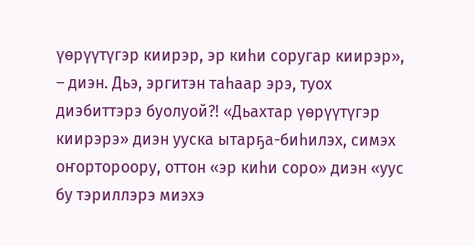үөрүүтүгэр киирэр, эр киһи соругар киирэр», – диэн. Дьэ, эргитэн таһаар эрэ, туох диэбиттэрэ буолуой?! «Дьахтар үөрүүтүгэр киирэрэ» диэн ууска ытарҕа-биһилэх, симэх оҥортороору, оттон «эр киһи соро» диэн «уус бу тэриллэрэ миэхэ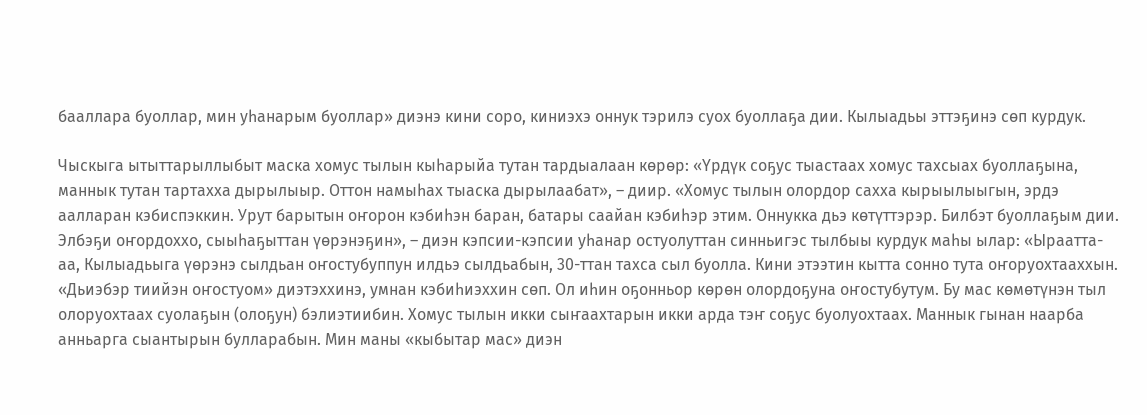бааллара буоллар, мин уһанарым буоллар» диэнэ кини соро, киниэхэ оннук тэрилэ суох буоллаҕа дии. Кылыадьы эттэҕинэ сөп курдук.

Чыскыга ытыттарыллыбыт маска хомус тылын кыһарыйа тутан тардыалаан көрөр: «Үрдүк соҕус тыастаах хомус тахсыах буоллаҕына, маннык тутан тартахха дырылыыр. Оттон намыһах тыаска дырылаабат», – диир. «Хомус тылын олордор сахха кырыылыыгын, эрдэ аалларан кэбиспэккин. Урут барытын оҥорон кэбиһэн баран, батары саайан кэбиһэр этим. Оннукка дьэ көтүттэрэр. Билбэт буоллаҕым дии. Элбэҕи оҥордоххо, сыыһаҕыттан үөрэнэҕин», – диэн кэпсии-кэпсии уһанар остуолуттан синньигэс тылбыы курдук маһы ылар: «Ыраатта-аа, Кылыадьыга үөрэнэ сылдьан оҥостубуппун илдьэ сылдьабын, 30-ттан тахса сыл буолла. Кини этээтин кытта сонно тута оҥоруохтааххын. «Дьиэбэр тиийэн оҥостуом» диэтэххинэ, умнан кэбиһиэххин сөп. Ол иһин оҕонньор көрөн олордоҕуна оҥостубутум. Бу мас көмөтүнэн тыл олоруохтаах суолаҕын (олоҕун) бэлиэтиибин. Хомус тылын икки сыҥаахтарын икки арда тэҥ соҕус буолуохтаах. Маннык гынан наарба анньарга сыантырын булларабын. Мин маны «кыбытар мас» диэн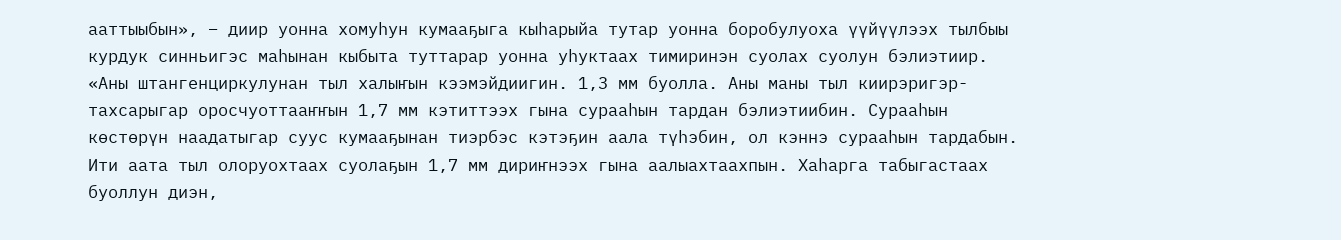ааттыыбын», – диир уонна хомуһун кумааҕыга кыһарыйа тутар уонна боробулуоха үүйүүлээх тылбыы курдук синньигэс маһынан кыбыта туттарар уонна уһуктаах тимиринэн суолах суолун бэлиэтиир. «Аны штангенциркулунан тыл халыҥын кээмэйдиигин. 1,3 мм буолла. Аны маны тыл киирэригэр-тахсарыгар оросчуоттааҥҥын 1,7 мм кэтиттээх гына сурааһын тардан бэлиэтиибин. Сурааһын көстөрүн наадатыгар суус кумааҕынан тиэрбэс кэтэҕин аала түһэбин, ол кэннэ сурааһын тардабын. Ити аата тыл олоруохтаах суолаҕын 1,7 мм дириҥнээх гына аалыахтаахпын. Хаһарга табыгастаах буоллун диэн,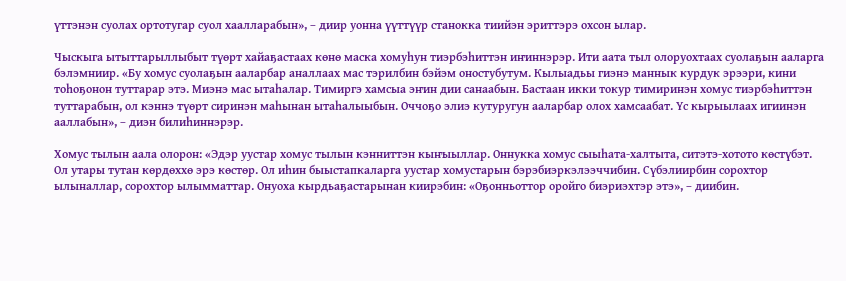үттэнэн суолах ортотугар суол хаалларабын», – диир уонна үүттүүр станокка тиийэн эриттэрэ охсон ылар.

Чыскыга ытыттарыллыбыт түөрт хайаҕастаах көнө маска хомуһун тиэрбэһиттэн иҥиннэрэр. Ити аата тыл олоруохтаах суолаҕын ааларга бэлэмниир. «Бу хомус суолаҕын ааларбар аналлаах мас тэрилбин бэйэм оностубутум. Кылыадьы гиэнэ маннык курдук эрээри, кини тоһоҕонон туттарар этэ. Миэнэ мас ытаһалар. Тимиргэ хамсыа эҥин дии санаабын. Бастаан икки токур тимиринэн хомус тиэрбэһиттэн туттарабын, ол кэннэ түөрт сиринэн маһынан ытаһалыыбын. Оччоҕо элиэ кутуругун ааларбар олох хамсаабат. Үс кырыылаах игиинэн ааллабын», – диэн билиһиннэрэр.

Хомус тылын аала олорон: «Эдэр уустар хомус тылын кэнниттэн кыҥыыллар. Оннукка хомус сыыһата-халтыта, ситэтэ-хотото көстүбэт. Ол утары тутан көрдөххө эрэ көстөр. Ол иһин быыстапкаларга уустар хомустарын бэрэбиэркэлээччибин. Сүбэлиирбин сорохтор ылыналлар, сорохтор ылымматтар. Онуоха кырдьаҕастарынан киирэбин: «Оҕонньоттор оройго биэриэхтэр этэ», – диибин.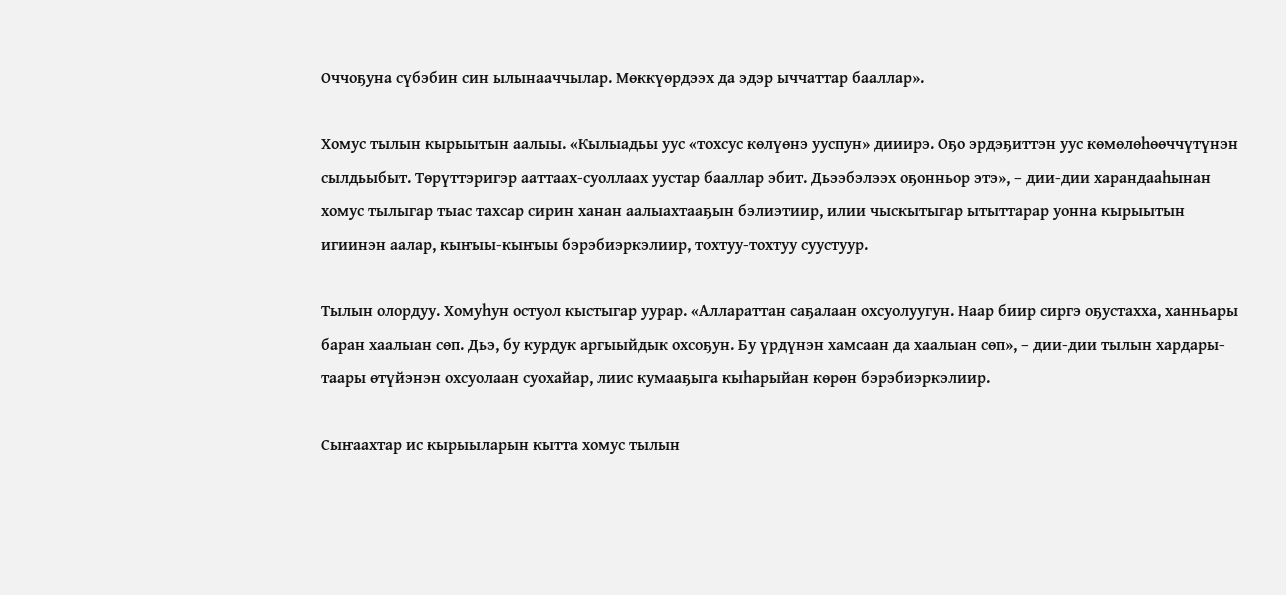Оччоҕуна сүбэбин син ылынааччылар. Мөккүөрдээх да эдэр ыччаттар бааллар».

Хомус тылын кырыытын аалыы. «Кылыадьы уус «тохсус көлүөнэ ууспун» дииирэ. Оҕо эрдэҕиттэн уус көмөлөһөөччүтүнэн сылдьыбыт. Төрүттэригэр ааттаах-суоллаах уустар бааллар эбит. Дьээбэлээх оҕонньор этэ», – дии-дии харандааһынан хомус тылыгар тыас тахсар сирин ханан аалыахтааҕын бэлиэтиир, илии чыскытыгар ытыттарар уонна кырыытын игиинэн аалар, кыҥыы-кыҥыы бэрэбиэркэлиир, тохтуу-тохтуу суустуур.

Тылын олордуу. Хомуһун остуол кыстыгар уурар. «Аллараттан саҕалаан охсуолуугун. Наар биир сиргэ оҕустахха, ханньары баран хаалыан сөп. Дьэ, бу курдук аргыыйдык охсоҕун. Бу үрдүнэн хамсаан да хаалыан сөп», – дии-дии тылын хардары-таары өтүйэнэн охсуолаан суохайар, лиис кумааҕыга кыһарыйан көрөн бэрэбиэркэлиир.

Сыҥаахтар ис кырыыларын кытта хомус тылын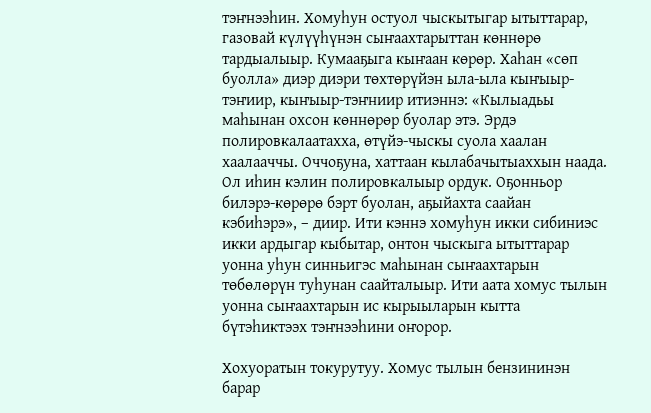тэҥнээһин. Хомуһун остуол чыскытыгар ытыттарар, газовай күлүүһүнэн сыҥаахтарыттан көннөрө тардыалыыр. Кумааҕыга кыҥаан көрөр. Хаһан «сөп буолла» диэр диэри төхтөрүйэн ыла-ыла кыҥыыр-тэҥиир, кыҥыыр-тэҥниир итиэннэ: «Кылыадьы маһынан охсон көннөрөр буолар этэ. Эрдэ полировкалаатахха, өтүйэ-чыскы суола хаалан хаалааччы. Оччоҕуна, хаттаан кылабачытыаххын наада. Ол иһин кэлин полировкалыыр ордук. Оҕонньор билэрэ-көрөрө бэрт буолан, аҕыйахта саайан кэбиһэрэ», – диир. Ити кэннэ хомуһун икки сибиниэс икки ардыгар кыбытар, онтон чыскыга ытыттарар уонна уһун синньигэс маһынан сыҥаахтарын төбөлөрүн туһунан саайталыыр. Ити аата хомус тылын уонна сыҥаахтарын ис кырыыларын кытта бүтэһиктээх тэҥнээһини оҥорор.

Хохуоратын токурутуу. Хомус тылын бензининэн барар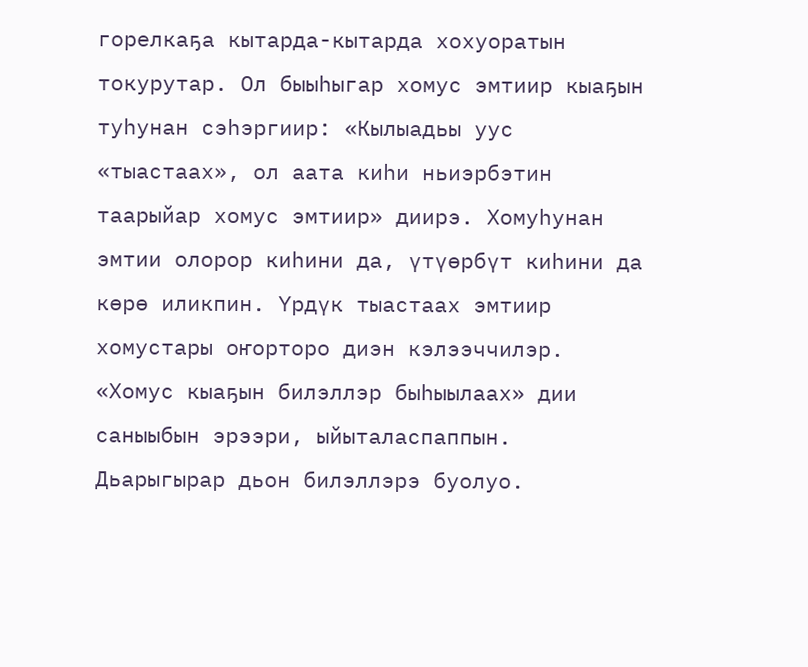горелкаҕа кытарда-кытарда хохуоратын токурутар. Ол быыһыгар хомус эмтиир кыаҕын туһунан сэһэргиир: «Кылыадьы уус «тыастаах», ол аата киһи ньиэрбэтин таарыйар хомус эмтиир» диирэ. Хомуһунан эмтии олорор киһини да, үтүөрбүт киһини да көрө иликпин. Үрдүк тыастаах эмтиир хомустары оҥорторо диэн кэлээччилэр. «Хомус кыаҕын билэллэр быһыылаах» дии саныыбын эрээри, ыйыталаспаппын. Дьарыгырар дьон билэллэрэ буолуо.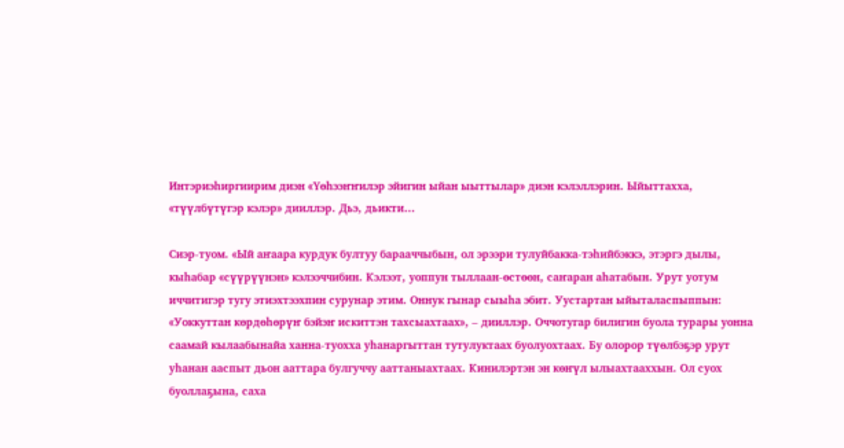Интэриэһиргиирим диэн «Үөһээҥҥилэр эйигин ыйан ыыттылар» диэн кэлэллэрин. Ыйыттахха, «түүлбүтүгэр кэлэр» дииллэр. Дьэ, дьикти…

Сиэр-туом. «Ый аҥаара курдук бултуу барааччыбын, ол эрээри тулуйбакка-тэһийбэккэ, этэргэ дылы, кыһабар «сүүрүүнэн» кэлээччибин. Кэлээт, уоппун тыллаан-өстөөн, саҥаран аһатабын. Урут уотум иччитигэр тугу этиэхтээхпин сурунар этим. Оннук гынар сыыһа эбит. Уустартан ыйыталаспыппын: «Уоккуттан көрдөһөрүҥ бэйэҥ искиттэн тахсыахтаах», – дииллэр. Оччотугар билигин буола турары уонна саамай кылаабынайа ханна-туохха уһанаргыттан тутулуктаах буолуохтаах. Бу олорор түөлбэҕэр урут уһанан ааспыт дьон ааттара булгуччу ааттаныахтаах. Кинилэртэн эн көҥүл ылыахтааххын. Ол суох буоллаҕына, саха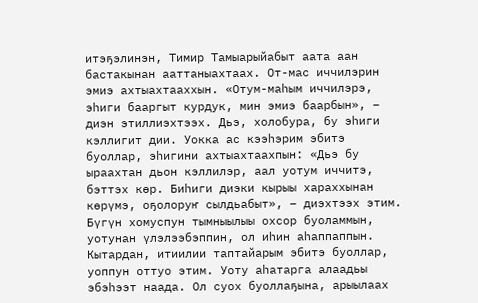итэҕэлинэн, Тимир Тамыарыйабыт аата аан бастакынан ааттаныахтаах. От-мас иччилэрин эмиэ ахтыахтааххын. «Отум-маһым иччилэрэ, эһиги бааргыт курдук, мин эмиэ баарбын», – диэн этиллиэхтээх. Дьэ, холобура, бу эһиги кэллигит дии. Уокка ас кээһэрим эбитэ буоллар, эһигини ахтыахтаахпын: «Дьэ бу ыраахтан дьон кэллилэр, аал уотум иччитэ, бэттэх көр. Биһиги диэки кырыы хараххынан көрүмэ, оҕолоруҥ сылдьабыт», – диэхтээх этим. Бүгүн хомуспун тымныылыы охсор буоламмын, уотунан үлэлээбэппин, ол иһин аһаппаппын. Кытардан, итиилии таптайарым эбитэ буоллар, уоппун оттуо этим. Уоту аһатарга алаадьы эбэһээт наада. Ол суох буоллаҕына, арыылаах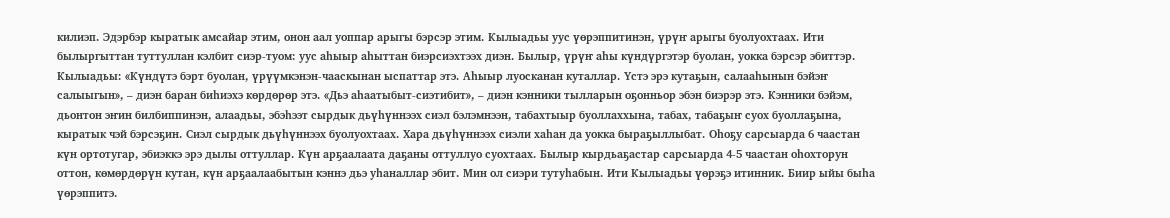килиэп. Эдэрбэр кыратык амсайар этим, онон аал уоппар арыгы бэрсэр этим. Кылыадьы уус үөрэппитинэн, үрүҥ арыгы буолуохтаах. Ити былыргыттан туттуллан кэлбит сиэр-туом: уус аһыыр аһыттан биэрсиэхтээх диэн. Былыр, үрүҥ аһы күндүргэтэр буолан, уокка бэрсэр эбиттэр. Кылыадьы: «Күндүтэ бэрт буолан, үрүүмкэнэн-чааскынан ыспаттар этэ. Аһыыр луосканан куталлар. Үстэ эрэ кутаҕын, салааһынын бэйэҥ салыыгын», – диэн баран биһиэхэ көрдөрөр этэ. «Дьэ аһаатыбыт-сиэтибит», – диэн кэнники тылларын оҕонньор эбэн биэрэр этэ. Кэнники бэйэм, дьонтон эҥин билбиппинэн, алаадьы, эбэһээт сырдык дьүһүннээх сиэл бэлэмнээн, табахтыыр буоллаххына, табах, табаҕыҥ суох буоллаҕына, кыратык чэй бэрсэҕин. Сиэл сырдык дьүһүннээх буолуохтаах. Хара дьүһүннээх сиэли хаһан да уокка быраҕыллыбат. Оһоҕу сарсыарда 6 чаастан күн ортотугар, эбиэккэ эрэ дылы оттуллар. Күн арҕаалаата даҕаны оттуллуо суохтаах. Былыр кырдьаҕастар сарсыарда 4-5 чаастан оһохторун оттон, көмөрдөрүн кутан, күн арҕаалаабытын кэннэ дьэ уһаналлар эбит. Мин ол сиэри тутуһабын. Ити Кылыадьы үөрэҕэ итинник. Биир ыйы быһа үөрэппитэ.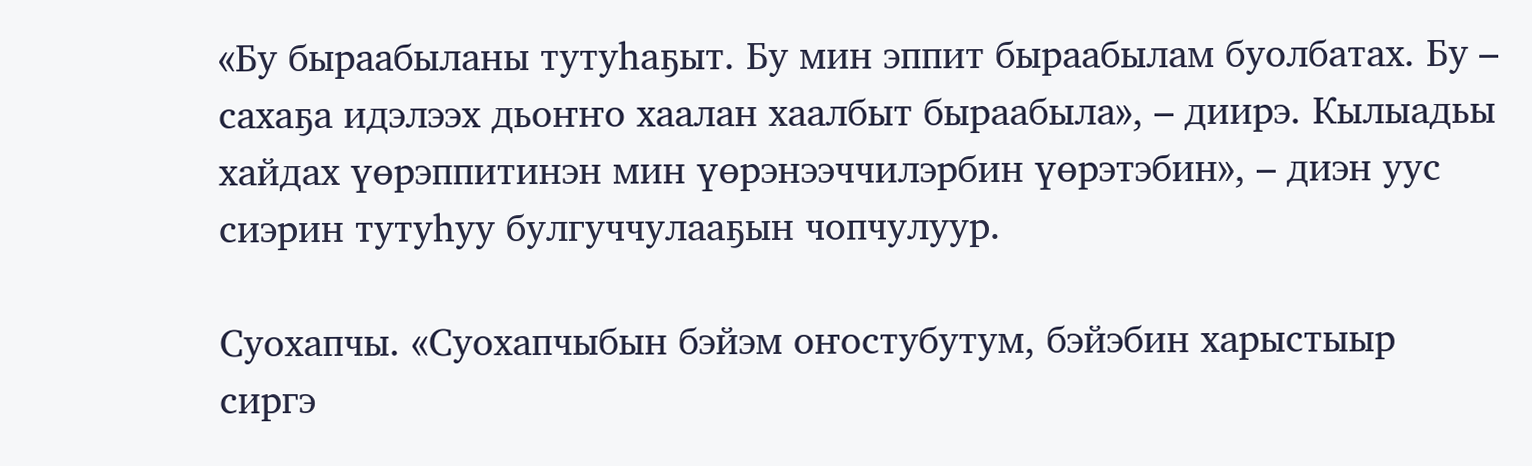«Бу быраабыланы тутуһаҕыт. Бу мин эппит быраабылам буолбатах. Бу – сахаҕа идэлээх дьоҥҥо хаалан хаалбыт быраабыла», – диирэ. Кылыадьы хайдах үөрэппитинэн мин үөрэнээччилэрбин үөрэтэбин», – диэн уус сиэрин тутуһуу булгуччулааҕын чопчулуур.

Суохапчы. «Суохапчыбын бэйэм оҥостубутум, бэйэбин харыстыыр сиргэ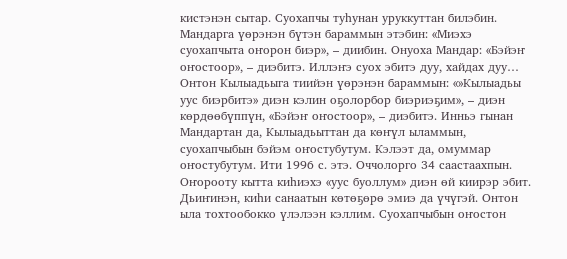кистэнэн сытар. Суохапчы туһунан уруккуттан билэбин. Мандарга үөрэнэн бүтэн бараммын этэбин: «Миэхэ суохапчыта оҥорон биэр», – диибин. Онуоха Мандар: «Бэйэҥ оҥостоор», – диэбитэ. Иллэҥэ суох эбитэ дуу, хайдах дуу… Онтон Кылыадьыга тиийэн үөрэнэн бараммын: «»Кылыадьы уус биэрбитэ» диэн кэлин оҕолорбор биэриэҕим», – диэн көрдөөбүппүн, «Бэйэҥ оҥостоор», – диэбитэ. Инньэ гынан Мандартан да, Кылыадьыттан да көҥүл ыламмын, суохапчыбын бэйэм оҥостубутум. Кэлээт да, омуммар оҥостубутум. Ити 1996 с. этэ. Оччолорго 34 саастаахпын. Оҥорооту кытта киһиэхэ «уус буоллум» диэн өй киирэр эбит. Дьиҥинэн, киһи санаатын көтөҕөрө эмиэ да үчүгэй. Онтон ыла тохтообокко үлэлээн кэллим. Суохапчыбын оҥостон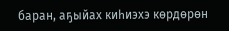баран, аҕыйах киһиэхэ көрдөрөн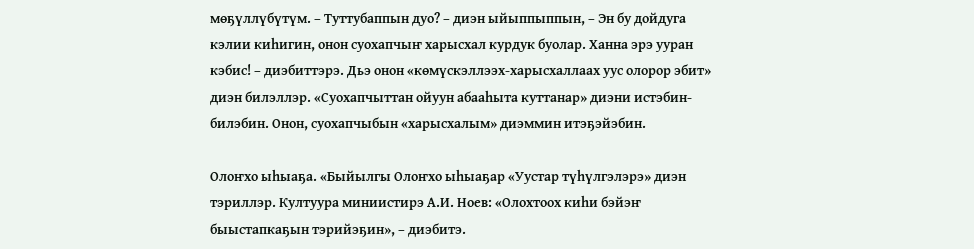мөҕүллүбүтүм. – Туттубаппын дуо? – диэн ыйыппыппын, – Эн бу дойдуга кэлии киһигин, онон суохапчыҥ харысхал курдук буолар. Ханна эрэ ууран кэбис! – диэбиттэрэ. Дьэ онон «көмүскэллээх-харысхаллаах уус олорор эбит» диэн билэллэр. «Суохапчыттан ойуун абааһыта куттанар» диэни истэбин-билэбин. Онон, суохапчыбын «харысхалым» диэммин итэҕэйэбин.

Олоҥхо ыһыаҕа. «Быйылгы Олоҥхо ыһыаҕар «Уустар түһүлгэлэрэ» диэн тэриллэр. Култуура миниистирэ А.И. Ноев: «Олохтоох киһи бэйэҥ быыстапкаҕын тэрийэҕин», – диэбитэ.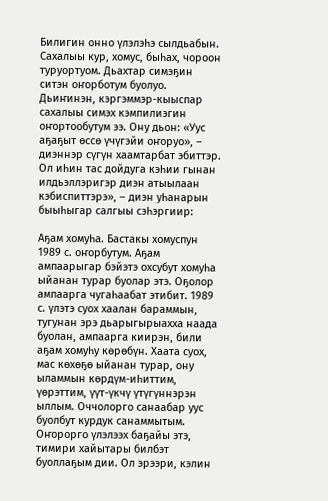Билигин онно үлэлэһэ сылдьабын. Сахалыы кур, хомус, быһах, чороон  туруортуом. Дьахтар симэҕин ситэн оҥорботум буолуо. Дьиҥинэн, кэргэммэр-кыыспар сахалыы симэх кэмпилиэгин оҥортообутум ээ. Ону дьон: «Уус аҕаҕыт өссө үчүгэйи оҥоруо», – диэннэр сүгүн хаамтарбат эбиттэр. Ол иһин тас дойдуга кэһии гынан илдьэллэригэр диэн атыылаан кэбиспиттэрэ», – диэн уһанарын быыһыгар салгыы сэһэргиир:

Аҕам хомуһа. Бастакы хомуспун 1989 с. оҥорбутум. Аҕам ампаарыгар бэйэтэ охсубут хомуһа ыйанан турар буолар этэ. Оҕолор ампаарга чугаһаабат этибит. 1989 с. үлэтэ суох хаалан бараммын, тугунан эрэ дьарыгырыахха наада буолан, ампаарга киирэн, били аҕам хомуһу көрөбүн. Хаата суох, мас көхөҕө ыйанан турар, ону ыламмын көрдүм-иһиттим, үөрэттим, үүт-үкчү үтүгүннэрэн ыллым. Оччолорго санаабар уус буолбут курдук санаммытым. Оҥорорго үлэлээх баҕайы этэ, тимири хайытары билбэт буоллаҕым дии. Ол эрээри, кэлин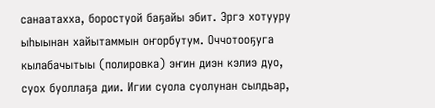санаатахха, боростуой баҕайы эбит. Эргэ хотууру ыһыынан хайытаммын оҥорбутум. Оччотооҕуга кылабачытыы (полировка) эҥин диэн кэлиэ дуо, суох буоллаҕа дии. Игии суола суолунан сылдьар,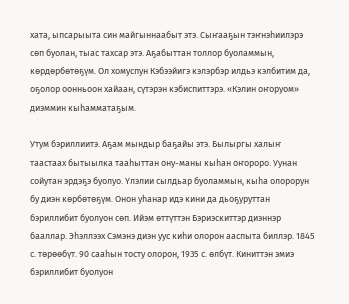хата, ыпсарыыта син майгыннаабыт этэ. Сыҥааҕын тэҥнэһиилэрэ сөп буолан, тыас тахсар этэ. Аҕабыттан толлор буоламмын, көрдөрбөтөҕүм. Ол хомуспун Кэбээйигэ кэлэрбэр илдьэ кэлбитим да, оҕолор оонньоон хайаан, сүтэрэн кэбиспиттэрэ. «Кэлин оҥоруом» диэммин кыһамматаҕым.

Утум бэриллиитэ. Аҕам мындыр баҕайы этэ. Былыргы халыҥ таастаах бытыылка тааһыттан ону-маны кыһан оҥороро. Уунан сойутан эрдэҕэ буолуо. Үлэлии сылдьар буоламмын, кыһа олорорун бу диэн көрбөтөҕүм. Онон уһанар идэ кини да дьоҕуруттан бэриллибит буолуон сөп. Ийэм өттүттэн Бэриэскиттэр диэннэр бааллар. Эһэллээх Сэмэнэ диэн уус киһи олорон ааспыта биллэр. 1845 с. төрөөбүт. 90 сааһын тосту олорон, 1935 с. өлбүт. Киниттэн эмиэ бэриллибит буолуон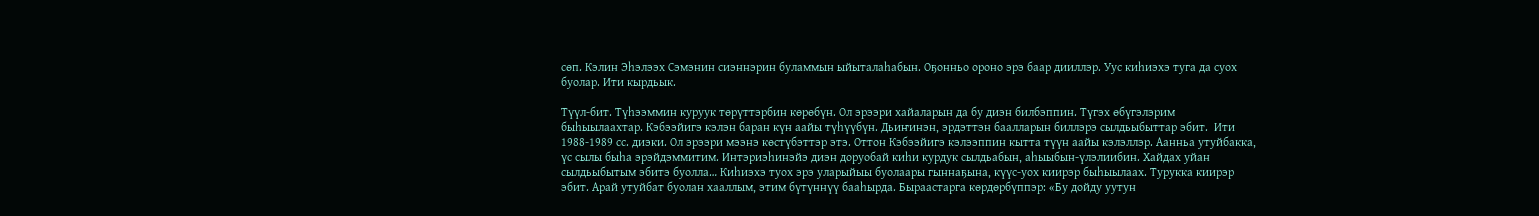сөп. Кэлин Эһэлээх Сэмэнин сиэннэрин буламмын ыйыталаһабын. Оҕонньо ороно эрэ баар дииллэр. Уус киһиэхэ туга да суох буолар. Ити кырдьык.

Түүл-бит. Түһээммин куруук төрүттэрбин көрөбүн. Ол эрээри хайаларын да бу диэн билбэппин. Түгэх өбүгэлэрим быһыылаахтар. Кэбээйигэ кэлэн баран күн аайы түһүүбүн. Дьиҥинэн, эрдэттэн баалларын биллэрэ сылдьыбыттар эбит.  Ити 1988-1989 сс. диэки. Ол эрээри мээнэ көстүбэттэр этэ. Оттон Кэбээйигэ кэлээппин кытта түүн аайы кэлэллэр. Аанньа утуйбакка, үс сылы быһа эрэйдэммитим. Интэриэһинэйэ диэн доруобай киһи курдук сылдьабын, аһыыбын-үлэлиибин. Хайдах уйан сылдьыбытым эбитэ буолла… Киһиэхэ туох эрэ уларыйыы буолаары гыннаҕына, күүс-уох киирэр быһыылаах. Турукка киирэр эбит. Арай утуйбат буолан хааллым, этим бүтүннүү бааһырда. Быраастарга көрдөрбүппэр: «Бу дойду уутун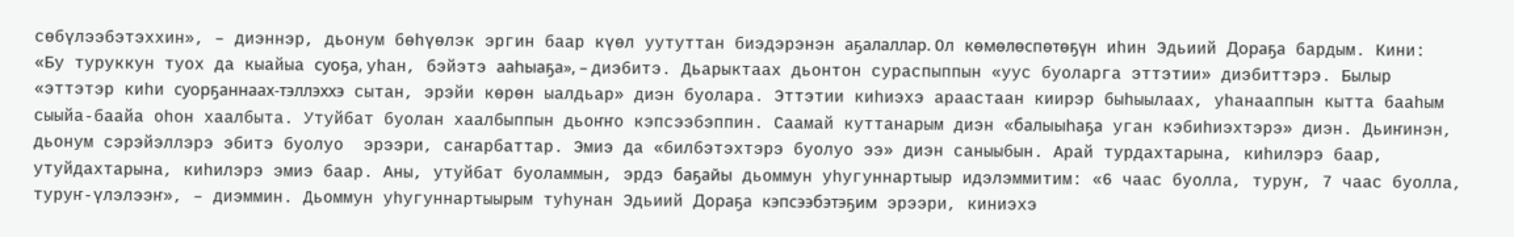сөбүлээбэтэххин», – диэннэр, дьонум бөһүөлэк эргин баар күөл уутуттан биэдэрэнэн аҕалаллар. Ол көмөлөспөтөҕүн иһин Эдьиий Дораҕа бардым. Кини: «Бу туруккун туох да кыайыа суоҕа, уһан, бэйэтэ ааһыаҕа», – диэбитэ. Дьарыктаах дьонтон сураспыппын «уус буоларга эттэтии» диэбиттэрэ. Былыр «эттэтэр киһи суорҕаннаах-тэллэххэ сытан, эрэйи көрөн ыалдьар» диэн буолара. Эттэтии киһиэхэ араастаан киирэр быһыылаах, уһанааппын кытта бааһым сыыйа-баайа оһон хаалбыта. Утуйбат буолан хаалбыппын дьоҥҥо кэпсээбэппин. Саамай куттанарым диэн «балыыһаҕа уган кэбиһиэхтэрэ» диэн. Дьиҥинэн, дьонум сэрэйэллэрэ эбитэ буолуо  эрээри, саҥарбаттар. Эмиэ да «билбэтэхтэрэ буолуо ээ» диэн саныыбын. Арай турдахтарына, киһилэрэ баар, утуйдахтарына, киһилэрэ эмиэ баар. Аны, утуйбат буоламмын, эрдэ баҕайы дьоммун уһугуннартыыр идэлэммитим: «6 чаас буолла, туруҥ, 7 чаас буолла, туруҥ-үлэлээҥ», – диэммин. Дьоммун уһугуннартыырым туһунан Эдьиий Дораҕа кэпсээбэтэҕим эрээри, киниэхэ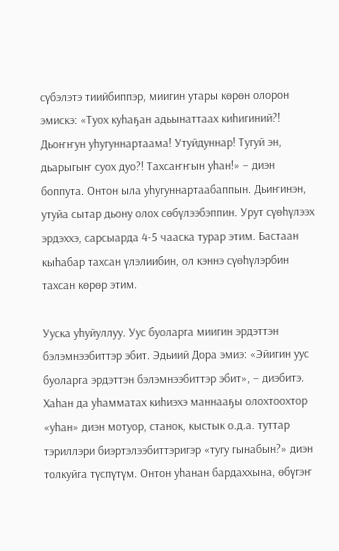сүбэлэтэ тиийбиппэр, миигин утары көрөн олорон эмискэ: «Туох куһаҕан адьынаттаах киһигиний?! Дьоҥҥун уһугуннартаама! Утуйдуннар! Тугуй эн, дьарыгыҥ суох дуо?! Тахсаҥҥын уһан!» – диэн боппута. Онтон ыла уһугуннартаабаппын. Дьиҥинэн, утуйа сытар дьону олох сөбүлээбэппин. Урут сүөһүлээх эрдэххэ, сарсыарда 4-5 чааска турар этим. Бастаан кыһабар тахсан үлэлиибин, ол кэннэ сүөһүлэрбин тахсан көрөр этим.

Ууска уһуйуллуу. Уус буоларга миигин эрдэттэн бэлэмнээбиттэр эбит. Эдьиий Дора эмиэ: «Эйигин уус буоларга эрдэттэн бэлэмнээбиттэр эбит», – диэбитэ. Хаһан да уһамматах киһиэхэ маннааҕы олохтоохтор «уһан» диэн мотуор, станок, кыстык о.д.а. туттар тэриллэри биэртэлээбиттэригэр «тугу гынабын?» диэн толкуйга түспүтүм. Онтон уһанан бардаххына, өбүгэҥ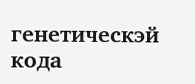генетическэй кода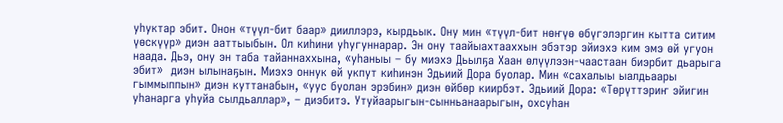уһуктар эбит. Онон «түүл-бит баар» дииллэрэ, кырдьык. Ону мин «түүл-бит нөҥүө өбүгэлэргин кытта ситим үөскүүр» диэн ааттыыбын. Ол киһини уһугуннарар. Эн ону таайыахтааххын эбэтэр эйиэхэ ким эмэ өй угуон наада. Дьэ, ону эн таба тайаннаххына, «уһаныы – бу миэхэ Дьылҕа Хаан өлүүлээн-чаастаан биэрбит дьарыга эбит»  диэн ылынаҕын. Миэхэ оннук өй укпут киһинэн Эдьиий Дора буолар. Мин «сахалыы ыалдьаары гыммыппын» диэн куттанабын, «уус буолан эрэбин» диэн өйбөр киирбэт. Эдьиий Дора: «Төрүттэриҥ эйигин уһанарга уһуйа сылдьаллар», – диэбитэ. Утуйаарыгын-сынньанаарыгын, охсуһан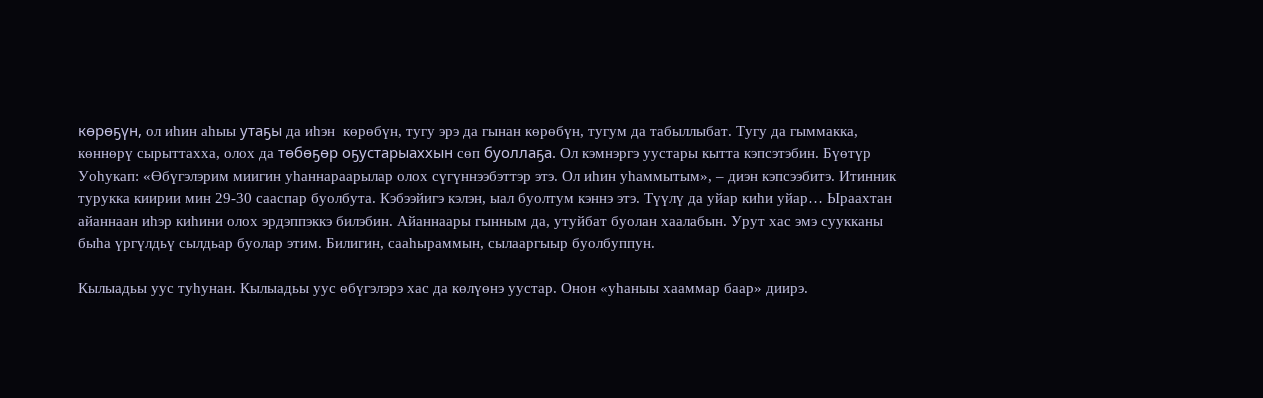көрөҕүн, ол иһин аһыы утаҕы да иһэн  көрөбүн, тугу эрэ да гынан көрөбүн, тугум да табыллыбат. Тугу да гыммакка, көннөрү сырыттахха, олох да төбөҕөр оҕустарыаххын сөп буоллаҕа. Ол кэмнэргэ уустары кытта кэпсэтэбин. Бүөтүр Уоһукап: «Өбүгэлэрим миигин уһаннараарылар олох сүгүннээбэттэр этэ. Ол иһин уһаммытым», – диэн кэпсээбитэ. Итинник турукка киирии мин 29-30 сааспар буолбута. Кэбээйигэ кэлэн, ыал буолтум кэннэ этэ. Түүлү да уйар киһи уйар… Ыраахтан айаннаан иһэр киһини олох эрдэппэккэ билэбин. Айаннаары гынным да, утуйбат буолан хаалабын. Урут хас эмэ суукканы быһа үргүлдьү сылдьар буолар этим. Билигин, сааһыраммын, сылааргыыр буолбуппун.

Кылыадьы уус туһунан. Кылыадьы уус өбүгэлэрэ хас да көлүөнэ уустар. Онон «уһаныы хааммар баар» диирэ.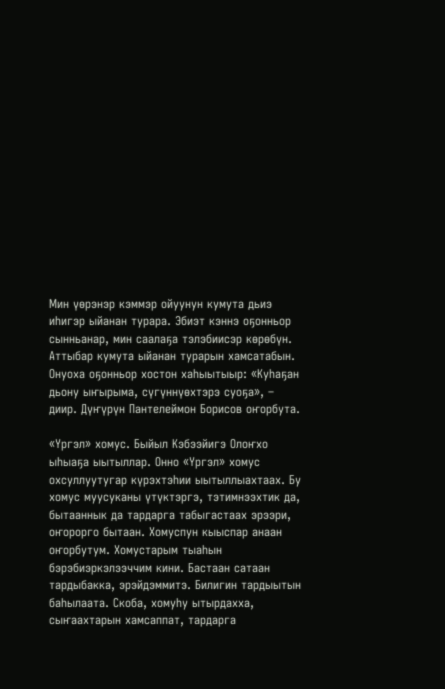Мин үөрэнэр кэммэр ойуунун кумута дьиэ иһигэр ыйанан турара. Эбиэт кэннэ оҕонньор сынньанар, мин саалаҕа тэлэбиисэр көрөбүн. Аттыбар кумута ыйанан турарын хамсатабын. Онуоха оҕонньор хостон хаһыытыыр: «Куһаҕан дьону ыҥырыма, сүгүннүөхтэрэ суоҕа», –  диир. Дүҥүрүн Пантелеймон Борисов оҥорбута.

«Үргэл» хомус. Быйыл Кэбээйигэ Олоҥхо ыһыаҕа ыытыллар. Онно «Үргэл» хомус охсуллуутугар күрэхтэһии ыытыллыахтаах. Бу хомус муусуканы үтүктэргэ, тэтимнээхтик да, бытааннык да тардарга табыгастаах эрээри, оҥорорго бытаан. Хомуспун кыыспар анаан оҥорбутум. Хомустарым тыаһын бэрэбиэркэлээччим кини. Бастаан сатаан тардыбакка, эрэйдэммитэ. Билигин тардыытын баһылаата. Скоба, хомуһу ытырдахха, сыҥаахтарын хамсаппат, тардарга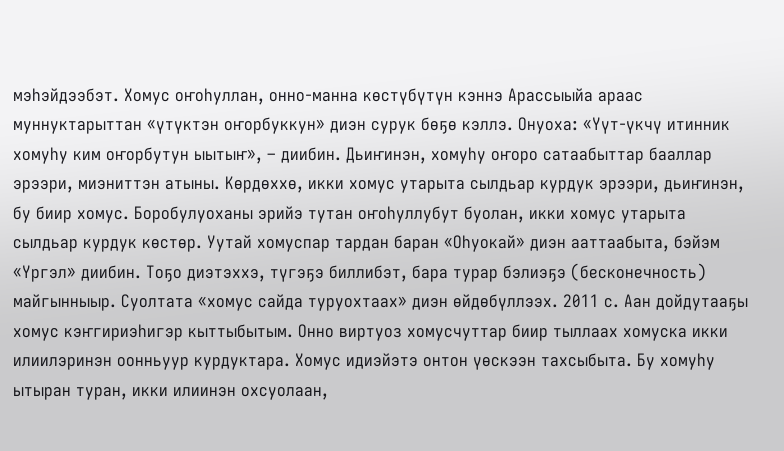мэһэйдээбэт. Хомус оҥоһуллан, онно-манна көстүбүтүн кэннэ Арассыыйа араас муннуктарыттан «үтүктэн оҥорбуккун» диэн сурук бөҕө кэллэ. Онуоха: «Үүт-үкчү итинник хомуһу ким оҥорбутун ыытыҥ», – диибин. Дьиҥинэн, хомуһу оҥоро сатаабыттар бааллар эрээри, миэниттэн атыны. Көрдөххө, икки хомус утарыта сылдьар курдук эрээри, дьиҥинэн, бу биир хомус. Боробулуоханы эрийэ тутан оҥоһуллубут буолан, икки хомус утарыта сылдьар курдук көстөр. Уутай хомуспар тардан баран «Оһуокай» диэн ааттаабыта, бэйэм «Үргэл» диибин. Тоҕо диэтэххэ, түгэҕэ биллибэт, бара турар бэлиэҕэ (бесконечность) майгынныыр. Суолтата «хомус сайда туруохтаах» диэн өйдөбүллээх. 2011 с. Аан дойдутааҕы хомус кэҥгириэһигэр кыттыбытым. Онно виртуоз хомусчуттар биир тыллаах хомуска икки илиилэринэн оонньуур курдуктара. Хомус идиэйэтэ онтон үөскээн тахсыбыта. Бу хомуһу ытыран туран, икки илиинэн охсуолаан,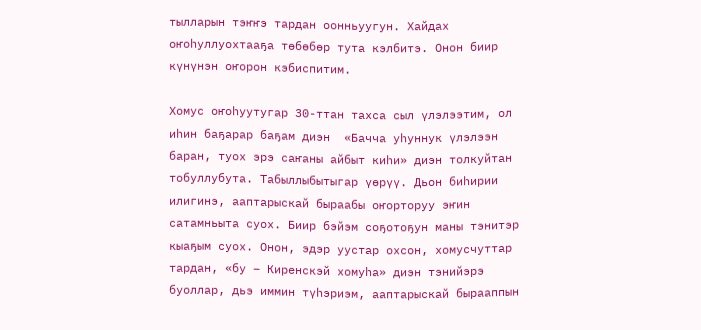тылларын тэҥҥэ тардан оонньуугун. Хайдах оҥоһуллуохтааҕа төбөбөр тута кэлбитэ. Онон биир күнүнэн оҥорон кэбиспитим.

Хомус оҥоһуутугар 30-ттан тахса сыл үлэлээтим, ол иһин баҕарар баҕам диэн  «Бачча уһуннук үлэлээн баран, туох эрэ саҥаны айбыт киһи» диэн толкуйтан тобуллубута. Табыллыбытыгар үөрүү. Дьон биһирии илигинэ, ааптарыскай быраабы оҥорторуу эҥин сатамньыта суох. Биир бэйэм соҕотоҕун маны тэнитэр кыаҕым суох. Онон, эдэр уустар охсон, хомусчуттар тардан, «бу – Киренскэй хомуһа» диэн тэнийэрэ буоллар, дьэ иммин түһэриэм, ааптарыскай бырааппын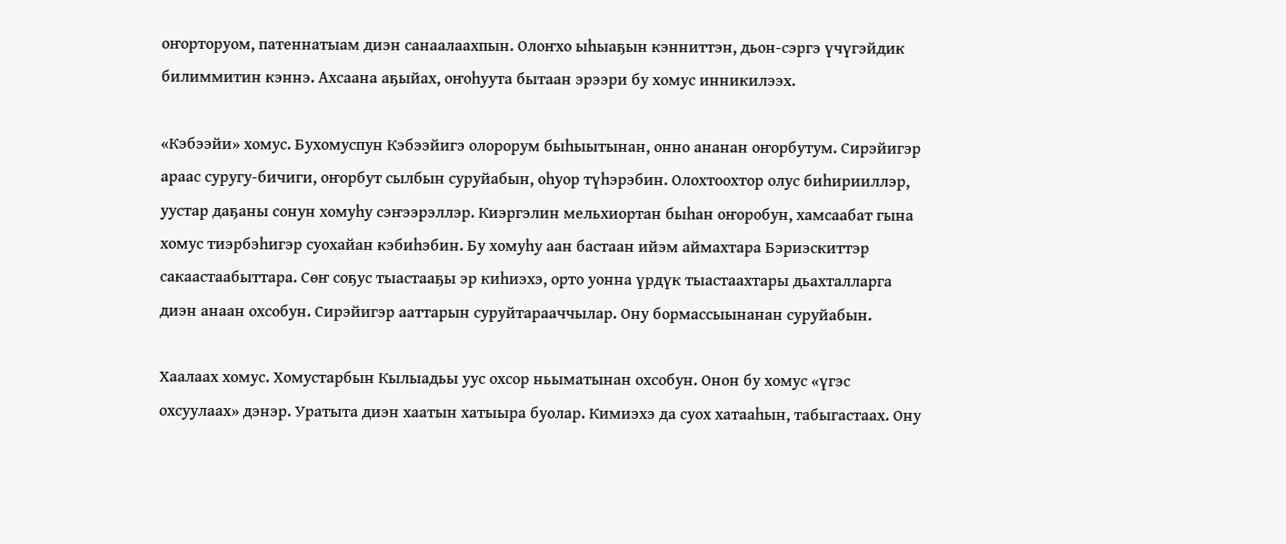оҥорторуом, патеннатыам диэн санаалаахпын. Олоҥхо ыһыаҕын кэнниттэн, дьон-сэргэ үчүгэйдик билиммитин кэннэ. Ахсаана аҕыйах, оҥоһуута бытаан эрээри бу хомус инникилээх.

«Кэбээйи» хомус. Бухомуспун Кэбээйигэ олорорум быһыытынан, онно ананан оҥорбутум. Сирэйигэр араас суругу-бичиги, оҥорбут сылбын суруйабын, оһуор түһэрэбин. Олохтоохтор олус биһирииллэр, уустар даҕаны сонун хомуһу сэҥээрэллэр. Киэргэлин мельхиортан быһан оҥоробун, хамсаабат гына хомус тиэрбэһигэр суохайан кэбиһэбин. Бу хомуһу аан бастаан ийэм аймахтара Бэриэскиттэр сакаастаабыттара. Сөҥ соҕус тыастааҕы эр киһиэхэ, орто уонна үрдүк тыастаахтары дьахталларга диэн анаан охсобун. Сирэйигэр ааттарын суруйтарааччылар. Ону бормассыынанан суруйабын.

Хаалаах хомус. Хомустарбын Кылыадьы уус охсор ньыматынан охсобун. Онон бу хомус «үгэс охсуулаах» дэнэр. Уратыта диэн хаатын хатыыра буолар. Кимиэхэ да суох хатааһын, табыгастаах. Ону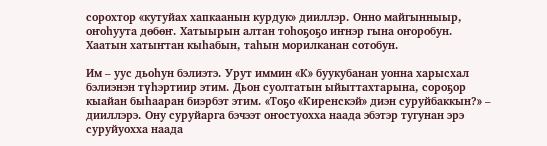сорохтор «кутуйах хапкаанын курдук» дииллэр. Онно майгынныыр, оҥоһуута дөбөҥ. Хатыырын алтан тоһоҕоҕо иҥнэр гына оҥоробун.    Хаатын хатыҥтан кыһабын, таһын морилканан сотобун.

Им – уус дьоһун бэлиэтэ. Урут иммин «К» буукубанан уонна харысхал бэлиэнэн түһэртиир этим. Дьон суолтатын ыйыттахтарына, сороҕор кыайан быһааран биэрбэт этим. «Тоҕо «Киренскэй» диэн суруйбаккын?» – дииллэрэ. Ону суруйарга бэчээт оҥостуохха наада эбэтэр тугунан эрэ суруйуохха наада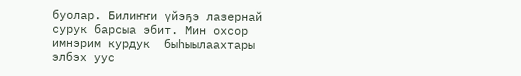буолар. Билиҥҥи үйэҕэ лазернай сурук барсыа эбит. Мин охсор имнэрим курдук  быһыылаахтары элбэх уус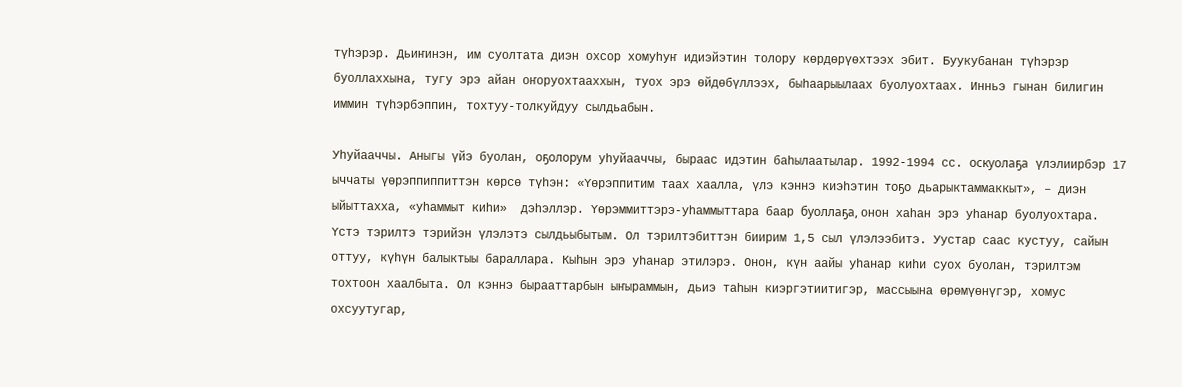түһэрэр. Дьиҥинэн, им суолтата диэн охсор хомуһуҥ идиэйэтин толору көрдөрүөхтээх эбит. Буукубанан түһэрэр буоллаххына, тугу эрэ айан оҥоруохтааххын, туох эрэ өйдөбүллээх, быһаарыылаах буолуохтаах. Инньэ гынан билигин иммин түһэрбэппин, тохтуу-толкуйдуу сылдьабын.

Уһуйааччы. Аныгы үйэ буолан, оҕолорум уһуйааччы, быраас идэтин баһылаатылар. 1992-1994 сс. оскуолаҕа үлэлиирбэр 17 ыччаты үөрэппиппиттэн көрсө түһэн: «Үөрэппитим таах хаалла, үлэ кэннэ киэһэтин тоҕо дьарыктаммаккыт», – диэн ыйыттахха, «уһаммыт киһи»  дэһэллэр. Үөрэммиттэрэ-уһаммыттара баар буоллаҕа, онон хаһан эрэ уһанар буолуохтара. Үстэ тэрилтэ тэрийэн үлэлэтэ сылдьыбытым. Ол тэрилтэбиттэн биирим 1,5 сыл үлэлээбитэ. Уустар саас кустуу, сайын оттуу, күһүн балыктыы бараллара. Кыһын эрэ уһанар этилэрэ. Онон, күн аайы уһанар киһи суох буолан, тэрилтэм тохтоон хаалбыта. Ол кэннэ бырааттарбын ыҥыраммын, дьиэ таһын киэргэтиитигэр, массыына өрөмүөнүгэр, хомус охсуутугар,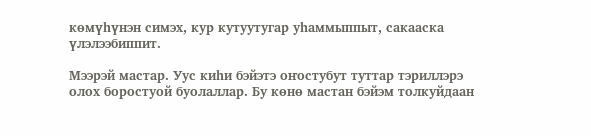көмүһүнэн симэх, кур кутуутугар уһаммыппыт, сакааска үлэлээбиппит.

Мээрэй мастар. Уус киһи бэйэтэ оҥостубут туттар тэриллэрэ олох боростуой буолаллар. Бу көнө мастан бэйэм толкуйдаан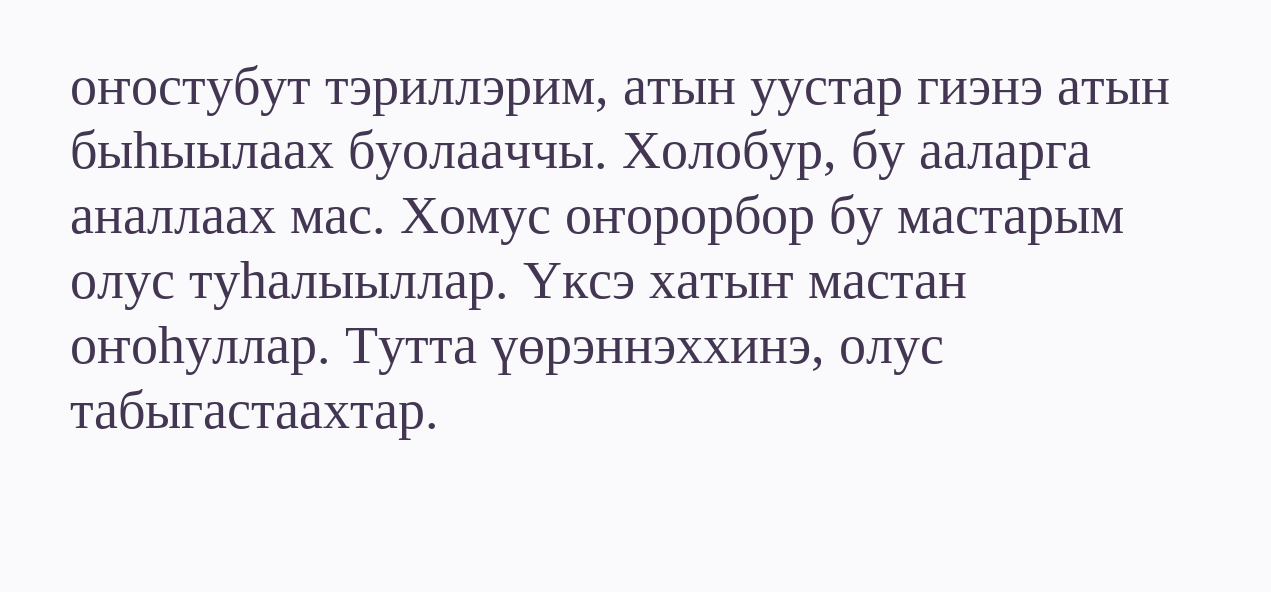оҥостубут тэриллэрим, атын уустар гиэнэ атын быһыылаах буолааччы. Холобур, бу ааларга аналлаах мас. Хомус оҥорорбор бу мастарым олус туһалыыллар. Үксэ хатыҥ мастан оҥоһуллар. Тутта үөрэннэххинэ, олус табыгастаахтар.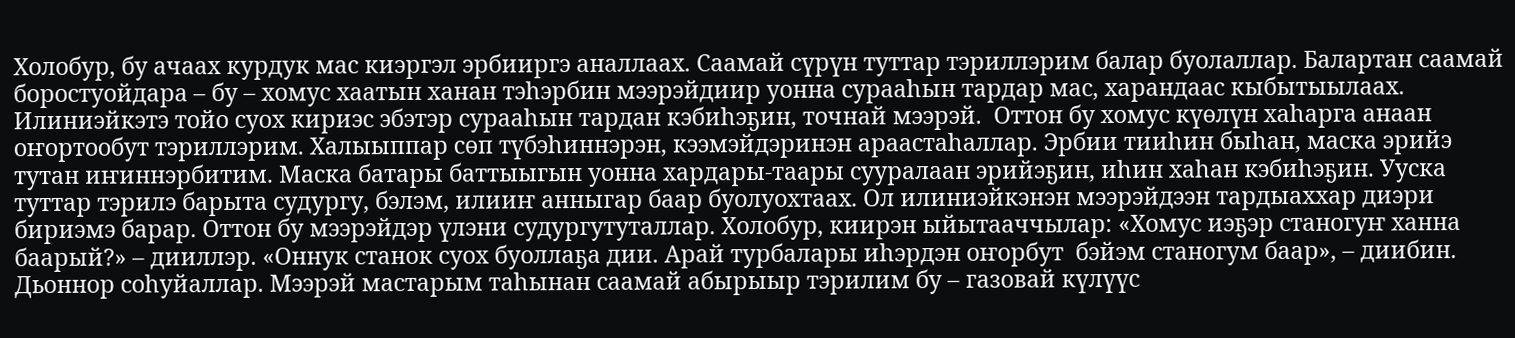Холобур, бу ачаах курдук мас киэргэл эрбииргэ аналлаах. Саамай сүрүн туттар тэриллэрим балар буолаллар. Балартан саамай боростуойдара – бу – хомус хаатын ханан тэһэрбин мээрэйдиир уонна сурааһын тардар мас, харандаас кыбытыылаах. Илиниэйкэтэ тойо суох кириэс эбэтэр сурааһын тардан кэбиһэҕин, точнай мээрэй.  Оттон бу хомус күөлүн хаһарга анаан оҥортообут тэриллэрим. Халыыппар сөп түбэһиннэрэн, кээмэйдэринэн араастаһаллар. Эрбии тииһин быһан, маска эрийэ тутан иҥиннэрбитим. Маска батары баттыыгын уонна хардары-таары сууралаан эрийэҕин, иһин хаһан кэбиһэҕин. Ууска туттар тэрилэ барыта судургу, бэлэм, илииҥ анныгар баар буолуохтаах. Ол илиниэйкэнэн мээрэйдээн тардыаххар диэри бириэмэ барар. Оттон бу мээрэйдэр үлэни судургутуталлар. Холобур, киирэн ыйытааччылар: «Хомус иэҕэр станогуҥ ханна баарый?» – дииллэр. «Оннук станок суох буоллаҕа дии. Арай турбалары иһэрдэн оҥорбут  бэйэм станогум баар», – диибин. Дьоннор соһуйаллар. Мээрэй мастарым таһынан саамай абырыыр тэрилим бу – газовай күлүүс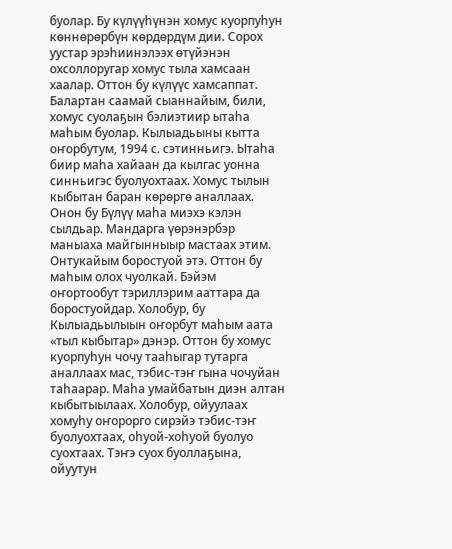буолар. Бу күлүүһүнэн хомус куорпуһун көннөрөрбүн көрдөрдүм дии. Сорох уустар эрэһиинэлээх өтүйэнэн охсоллоругар хомус тыла хамсаан хаалар. Оттон бу күлүүс хамсаппат. Балартан саамай сыаннайым, били, хомус суолаҕын бэлиэтиир ытаһа маһым буолар. Кылыадьыны кытта оҥорбутум, 1994 с. сэтинньигэ. Ытаһа биир маһа хайаан да кылгас уонна синньигэс буолуохтаах. Хомус тылын кыбытан баран көрөргө аналлаах. Онон бу Бүлүү маһа миэхэ кэлэн сылдьар. Мандарга үөрэнэрбэр маныаха майгынныыр мастаах этим. Онтукайым боростуой этэ. Оттон бу маһым олох чуолкай. Бэйэм оҥортообут тэриллэрим ааттара да боростуойдар. Холобур, бу Кылыадьылыын оҥорбут маһым аата «тыл кыбытар» дэнэр. Оттон бу хомус куорпуһун чочу тааһыгар тутарга аналлаах мас, тэбис-тэҥ гына чочуйан таһаарар. Маһа умайбатын диэн алтан кыбытыылаах. Холобур, ойуулаах хомуһу оҥорорго сирэйэ тэбис-тэҥ буолуохтаах, оһуой-хоһуой буолуо суохтаах. Тэҥэ суох буоллаҕына, ойуутун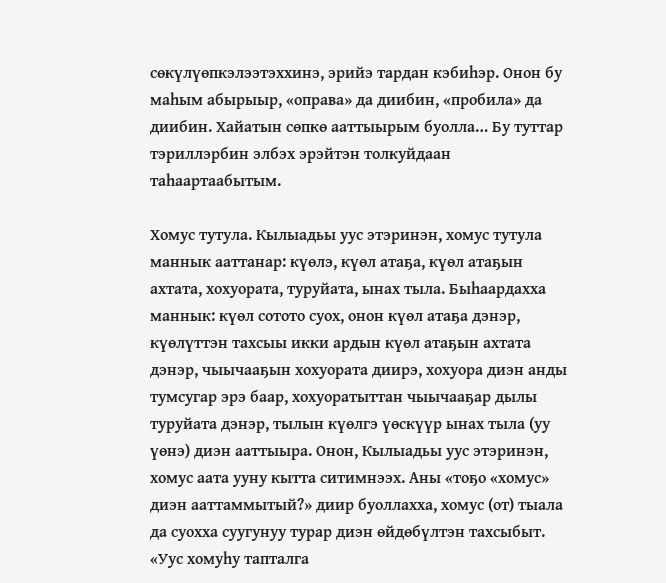сөкүлүөпкэлээтэххинэ, эрийэ тардан кэбиһэр. Онон бу маһым абырыыр, «оправа» да диибин, «пробила» да диибин. Хайатын сөпкө ааттыырым буолла… Бу туттар тэриллэрбин элбэх эрэйтэн толкуйдаан таһаартаабытым.

Хомус тутула. Кылыадьы уус этэринэн, хомус тутула маннык ааттанар: күөлэ, күөл атаҕа, күөл атаҕын ахтата, хохуората, туруйата, ынах тыла. Быһаардахха маннык: күөл сотото суох, онон күөл атаҕа дэнэр, күөлүттэн тахсыы икки ардын күөл атаҕын ахтата дэнэр, чыычааҕын хохуората диирэ, хохуора диэн анды тумсугар эрэ баар, хохуоратыттан чыычааҕар дылы туруйата дэнэр, тылын күөлгэ үөскүүр ынах тыла (уу үөнэ) диэн ааттыыра. Онон, Кылыадьы уус этэринэн, хомус аата ууну кытта ситимнээх. Аны «тоҕо «хомус» диэн ааттаммытый?» диир буоллахха, хомус (от) тыала да суохха суугунуу турар диэн өйдөбүлтэн тахсыбыт. «Уус хомуһу тапталга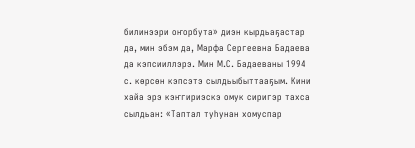билинээри оҥорбута» диэн кырдьаҕастар да, мин эбэм да, Марфа Сергеевна Бадаева да кэпсииллэрэ. Мин М.С. Бадаеваны 1994 с. көрсөн кэпсэтэ сылдьыбыттааҕым. Кини хайа эрэ кэҥгириэскэ омук сиригэр тахса сылдьан: «Таптал туһунан хомуспар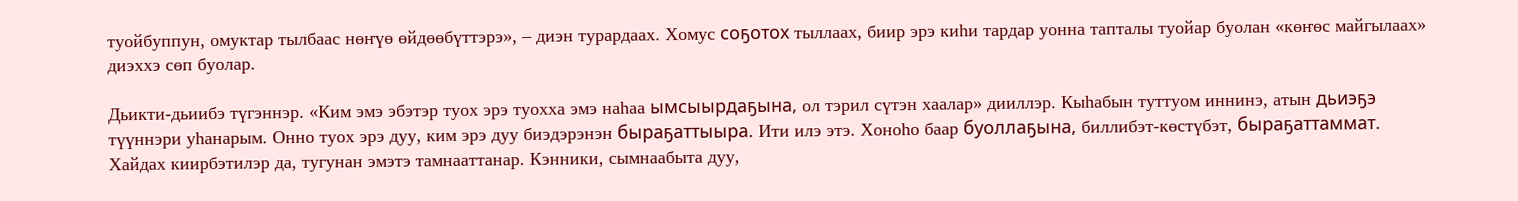туойбуппун, омуктар тылбаас нөҥүө өйдөөбүттэрэ», – диэн турардаах. Хомус соҕотох тыллаах, биир эрэ киһи тардар уонна тапталы туойар буолан «көҥөс майгылаах» диэххэ сөп буолар.

Дьикти-дьиибэ түгэннэр. «Ким эмэ эбэтэр туох эрэ туохха эмэ наһаа ымсыырдаҕына, ол тэрил сүтэн хаалар» дииллэр. Кыһабын туттуом иннинэ, атын дьиэҕэ түүннэри уһанарым. Онно туох эрэ дуу, ким эрэ дуу биэдэрэнэн быраҕаттыыра. Ити илэ этэ. Хоноһо баар буоллаҕына, биллибэт-көстүбэт, быраҕаттаммат. Хайдах киирбэтилэр да, тугунан эмэтэ тамнааттанар. Кэнники, сымнаабыта дуу,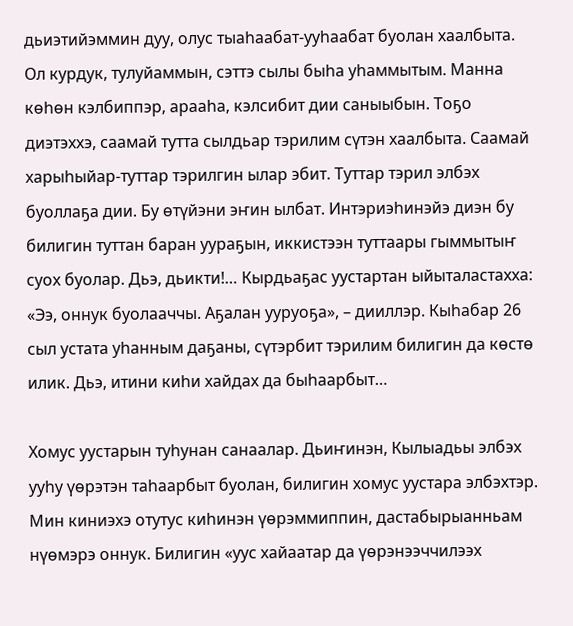дьиэтийэммин дуу, олус тыаһаабат-ууһаабат буолан хаалбыта. Ол курдук, тулуйаммын, сэттэ сылы быһа уһаммытым. Манна көһөн кэлбиппэр, арааһа, кэлсибит дии саныыбын. Тоҕо диэтэххэ, саамай тутта сылдьар тэрилим сүтэн хаалбыта. Саамай харыһыйар-туттар тэрилгин ылар эбит. Туттар тэрил элбэх буоллаҕа дии. Бу өтүйэни эҥин ылбат. Интэриэһинэйэ диэн бу билигин туттан баран уураҕын, иккистээн туттаары гыммытыҥ суох буолар. Дьэ, дьикти!… Кырдьаҕас уустартан ыйыталастахха: «Ээ, оннук буолааччы. Аҕалан ууруоҕа», – дииллэр. Кыһабар 26 сыл устата уһанным даҕаны, сүтэрбит тэрилим билигин да көстө илик. Дьэ, итини киһи хайдах да быһаарбыт…

Хомус уустарын туһунан санаалар. Дьиҥинэн, Кылыадьы элбэх ууһу үөрэтэн таһаарбыт буолан, билигин хомус уустара элбэхтэр. Мин киниэхэ отутус киһинэн үөрэммиппин, дастабырыанньам нүөмэрэ оннук. Билигин «уус хайаатар да үөрэнээччилээх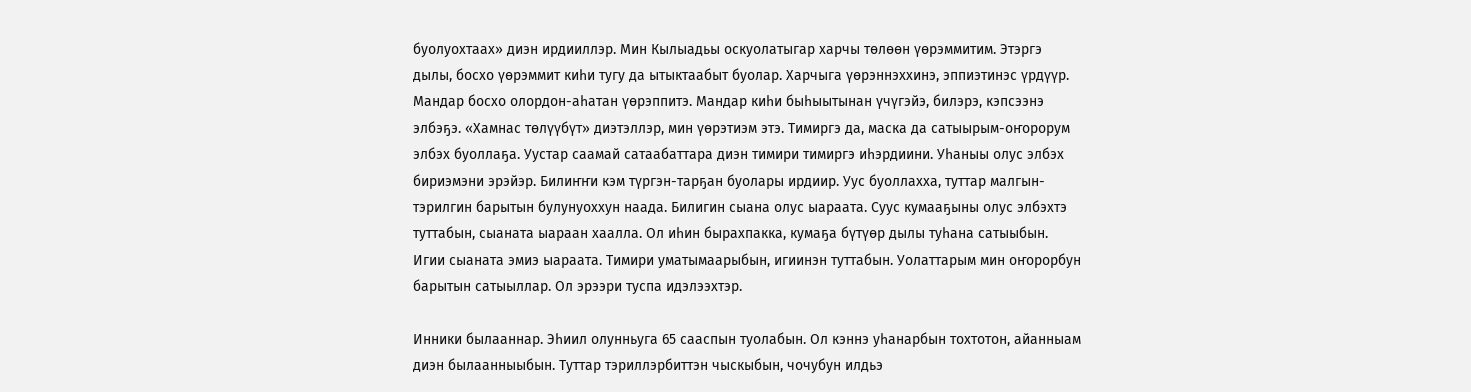буолуохтаах» диэн ирдииллэр. Мин Кылыадьы оскуолатыгар харчы төлөөн үөрэммитим. Этэргэ дылы, босхо үөрэммит киһи тугу да ытыктаабыт буолар. Харчыга үөрэннэххинэ, эппиэтинэс үрдүүр. Мандар босхо олордон-аһатан үөрэппитэ. Мандар киһи быһыытынан үчүгэйэ, билэрэ, кэпсээнэ элбэҕэ. «Хамнас төлүүбүт» диэтэллэр, мин үөрэтиэм этэ. Тимиргэ да, маска да сатыырым-оҥорорум элбэх буоллаҕа. Уустар саамай сатаабаттара диэн тимири тимиргэ иһэрдиини. Уһаныы олус элбэх бириэмэни эрэйэр. Билиҥҥи кэм түргэн-тарҕан буолары ирдиир. Уус буоллахха, туттар малгын-тэрилгин барытын булунуоххун наада. Билигин сыана олус ыараата. Суус кумааҕыны олус элбэхтэ туттабын, сыаната ыараан хаалла. Ол иһин бырахпакка, кумаҕа бүтүөр дылы туһана сатыыбын. Игии сыаната эмиэ ыараата. Тимири уматымаарыбын, игиинэн туттабын. Уолаттарым мин оҥорорбун барытын сатыыллар. Ол эрээри туспа идэлээхтэр.

Инники былааннар. Эһиил олунньуга 65 сааспын туолабын. Ол кэннэ уһанарбын тохтотон, айанныам диэн былаанныыбын. Туттар тэриллэрбиттэн чыскыбын, чочубун илдьэ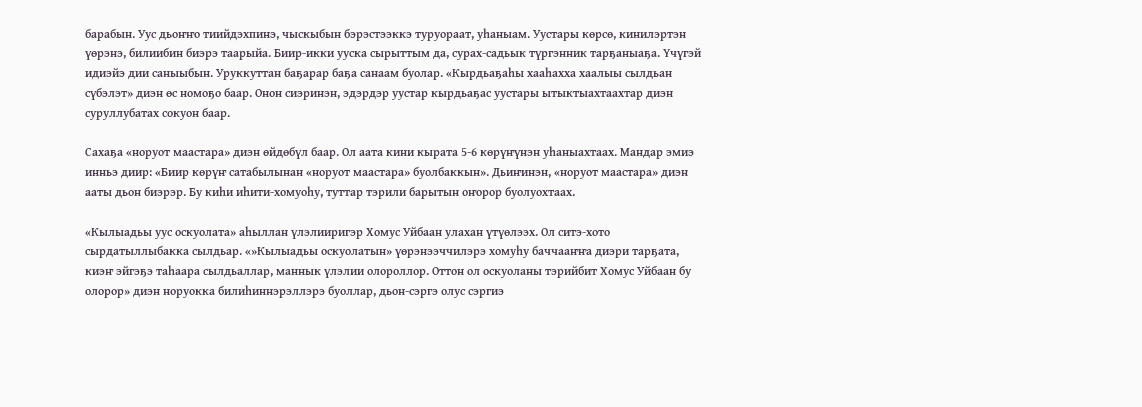барабын. Уус дьоҥҥо тиийдэхпинэ, чыскыбын бэрэстээккэ туруораат, уһаныам. Уустары көрсө, кинилэртэн үөрэнэ, билиибин биэрэ таарыйа. Биир-икки ууска сырыттым да, сурах-садьык түргэнник тарҕаныаҕа. Үчүгэй идиэйэ дии саныыбын. Уруккуттан баҕарар баҕа санаам буолар. «Кырдьаҕаһы хааһахха хаалыы сылдьан сүбэлэт» диэн өс номоҕо баар. Онон сиэринэн, эдэрдэр уустар кырдьаҕас уустары ытыктыахтаахтар диэн суруллубатах сокуон баар.

Сахаҕа «норуот маастара» диэн өйдөбүл баар. Ол аата кини кырата 5-6 көрүҥүнэн уһаныахтаах. Мандар эмиэ инньэ диир: «Биир көрүҥ сатабылынан «норуот маастара» буолбаккын». Дьиҥинэн, «норуот маастара» диэн ааты дьон биэрэр. Бу киһи иһити-хомуоһу, туттар тэрили барытын оҥорор буолуохтаах.

«Кылыадьы уус оскуолата» аһыллан үлэлииригэр Хомус Уйбаан улахан үтүөлээх. Ол ситэ-хото сырдатыллыбакка сылдьар. «»Кылыадьы оскуолатын» үөрэнээччилэрэ хомуһу баччааҥҥа диэри тарҕата, киэҥ эйгэҕэ таһаара сылдьаллар, маннык үлэлии олороллор. Оттон ол оскуоланы тэрийбит Хомус Уйбаан бу олорор» диэн норуокка билиһиннэрэллэрэ буоллар, дьон-сэргэ олус сэргиэ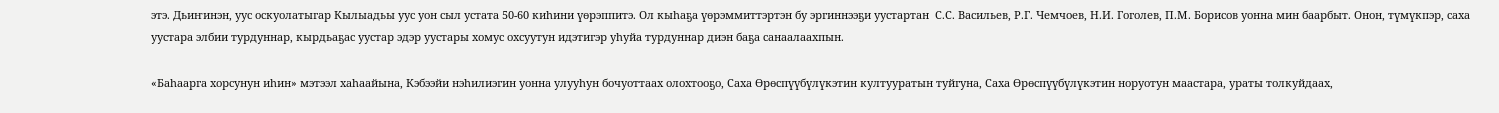этэ. Дьиҥинэн, уус оскуолатыгар Кылыадьы уус уон сыл устата 50-60 киһини үөрэппитэ. Ол кыһаҕа үөрэммиттэртэн бу эргиннээҕи уустартан  С.С. Васильев, Р.Г. Чемчоев, Н.И. Гоголев, П.М. Борисов уонна мин баарбыт. Онон, түмүкпэр, саха уустара элбии турдуннар, кырдьаҕас уустар эдэр уустары хомус охсуутун идэтигэр уһуйа турдуннар диэн баҕа санаалаахпын.

«Баһаарга хорсунун иһин» мэтээл хаһаайына, Кэбээйи нэһилиэгин уонна улууһун бочуоттаах олохтооҕо, Саха Өрөспүүбүлүкэтин култууратын туйгуна, Саха Өрөспүүбүлүкэтин норуотун маастара, ураты толкуйдаах,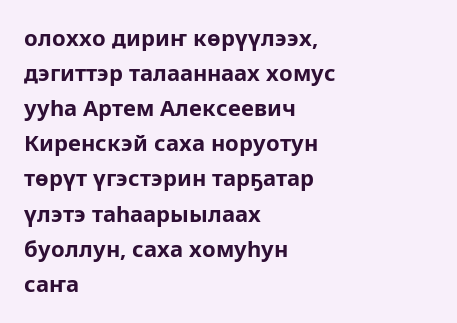олоххо дириҥ көрүүлээх, дэгиттэр талааннаах хомус ууһа Артем Алексеевич Киренскэй саха норуотун төрүт үгэстэрин тарҕатар үлэтэ таһаарыылаах буоллун, саха хомуһун саҥа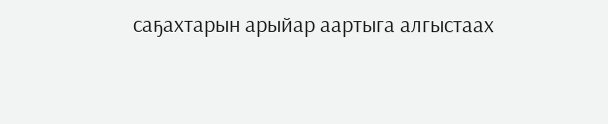саҕахтарын арыйар аартыга алгыстаах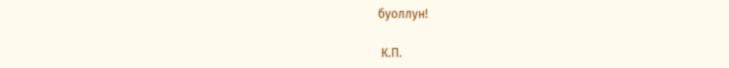буоллун!

 К.П.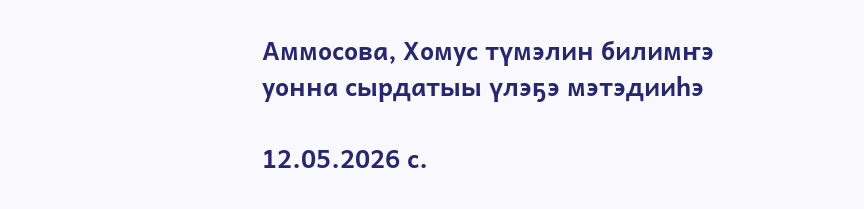Аммосова, Хомус түмэлин билимҥэ уонна сырдатыы үлэҕэ мэтэдииһэ

12.05.2026 с.